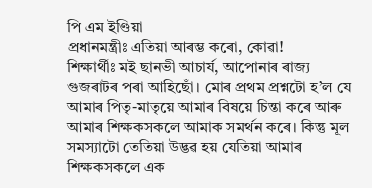পি এম ইণ্ডিয়া
প্ৰধানমন্ত্ৰীঃ এতিয়া আৰম্ভ কৰো, কোৱা!
শিক্ষাৰ্থীঃ মই ছানভী আচাৰ্য, আপোনাৰ ৰাজ্য গুজৰাটৰ পৰা আহিছোঁ। মোৰ প্ৰথম প্ৰশ্নটো হ’ল যে আমাৰ পিতৃ-মাতৃয়ে আমাৰ বিষয়ে চিন্তা কৰে আৰু আমাৰ শিক্ষকসকলে আমাক সমৰ্থন কৰে। কিন্তু মূল সমস্যাটো তেতিয়া উদ্ভৱ হয় যেতিয়া আমাৰ শিক্ষকসকলে এক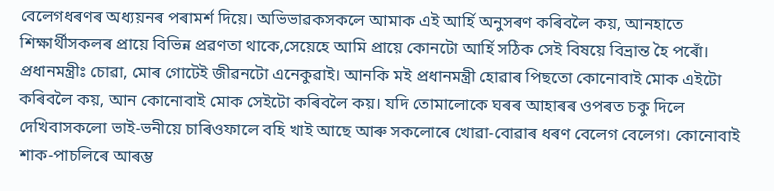বেলেগধৰণৰ অধ্যয়নৰ পৰামৰ্শ দিয়ে। অভিভাৱকসকলে আমাক এই আৰ্হি অনুসৰণ কৰিবলৈ কয়, আনহাতে শিক্ষাৰ্থীসকলৰ প্ৰায়ে বিভিন্ন প্ৰৱণতা থাকে,সেয়েহে আমি প্ৰায়ে কোনটো আৰ্হি সঠিক সেই বিষয়ে বিভ্ৰান্ত হৈ পৰোঁ।
প্ৰধানমন্ত্ৰীঃ চোৱা, মোৰ গোটেই জীৱনটো এনেকুৱাই। আনকি মই প্ৰধানমন্ত্ৰী হোৱাৰ পিছতো কোনোবাই মোক এইটো কৰিবলৈ কয়, আন কোনোবাই মোক সেইটো কৰিবলৈ কয়। যদি তোমালোকে ঘৰৰ আহাৰৰ ওপৰত চকু দিলে দেখিবাসকলো ভাই-ভনীয়ে চাৰিওফালে বহি খাই আছে আৰু সকলোৰে খোৱা-বোৱাৰ ধৰণ বেলেগ বেলেগ। কোনোবাই শাক-পাচলিৰে আৰম্ভ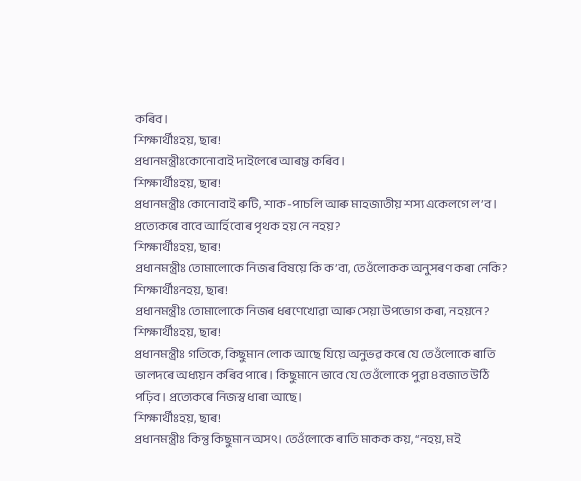কৰিব।
শিক্ষাৰ্থীঃহয়, ছাৰ!
প্ৰধানমন্ত্ৰীঃকোনোবাই দাইলেৰে আৰম্ভ কৰিব।
শিক্ষাৰ্থীঃহয়, ছাৰ!
প্ৰধানমন্ত্ৰীঃ কোনোবাই ৰুটি, শাক-পাচলি আৰু মাহজাতীয় শস্য একেলগে ল’ব। প্ৰত্যেকৰে বাবে আৰ্হিবোৰ পৃথক হয় নে নহয়?
শিক্ষাৰ্থীঃহয়, ছাৰ!
প্ৰধানমন্ত্ৰীঃ তোমালোকে নিজৰ বিষয়ে কি ক’বা, তেওঁলোকক অনুসৰণ কৰা নেকি?
শিক্ষাৰ্থীঃনহয়, ছাৰ!
প্ৰধানমন্ত্ৰীঃ তোমালোকে নিজৰ ধৰণেখোৱা আৰু সেয়া উপভোগ কৰা, নহয়নে?
শিক্ষাৰ্থীঃহয়, ছাৰ!
প্ৰধানমন্ত্ৰীঃ গতিকে, কিছুমান লোক আছে যিয়ে অনুভৱ কৰে যে তেওঁলোকে ৰাতি ভালদৰে অধ্যয়ন কৰিব পাৰে। কিছুমানে ভাবে যে তেওঁলোকে পুৱা ৪বজাত উঠি পঢ়িব। প্ৰত্যেকৰে নিজস্ব ধাৰা আছে।
শিক্ষাৰ্থীঃহয়, ছাৰ!
প্ৰধানমন্ত্ৰীঃ কিন্তু কিছুমান অসৎ। তেওঁলোকে ৰাতি মাকক কয়, “নহয়, মই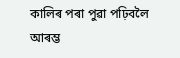কালিৰ পৰা পুৱা পঢ়িবলৈ আৰম্ভ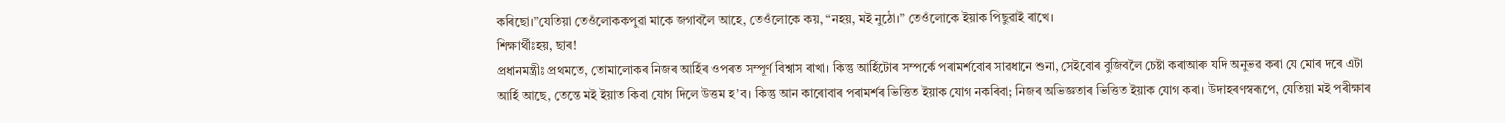কৰিছো।”যেতিয়া তেওঁলোককপুৱা মাকে জগাবলৈ আহে, তেওঁলোকে কয়, “নহয়, মই নুঠো।” তেওঁলোকে ইয়াক পিছুৱাই ৰাখে।
শিক্ষাৰ্থীঃহয়, ছাৰ!
প্ৰধানমন্ত্ৰীঃ প্ৰথমতে, তোমালোকৰ নিজৰ আৰ্হিৰ ওপৰত সম্পূৰ্ণ বিশ্বাস ৰাখা। কিন্তু আৰ্হিটোৰ সম্পৰ্কে পৰামৰ্শবোৰ সাৱধানে শুনা, সেইবোৰ বুজিবলৈ চেষ্টা কৰাআৰু যদি অনুভৱ কৰা যে মোৰ দৰে এটা আৰ্হি আছে, তেন্তে মই ইয়াত কিবা যোগ দিলে উত্তম হ’ব। কিন্তু আন কাৰোবাৰ পৰামৰ্শৰ ভিত্তিত ইয়াক যোগ নকৰিবা; নিজৰ অভিজ্ঞতাৰ ভিত্তিত ইয়াক যোগ কৰা। উদাহৰণস্বৰূপে, যেতিয়া মই পৰীক্ষাৰ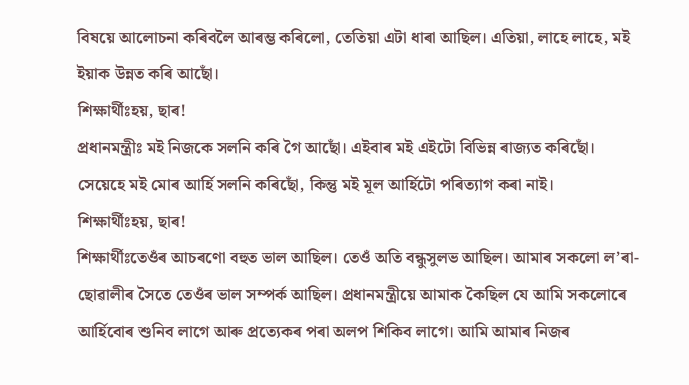বিষয়ে আলোচনা কৰিবলৈ আৰম্ভ কৰিলো, তেতিয়া এটা ধাৰা আছিল। এতিয়া, লাহে লাহে, মই ইয়াক উন্নত কৰি আছোঁ।
শিক্ষাৰ্থীঃহয়, ছাৰ!
প্ৰধানমন্ত্ৰীঃ মই নিজকে সলনি কৰি গৈ আছোঁ। এইবাৰ মই এইটো বিভিন্ন ৰাজ্যত কৰিছোঁ। সেয়েহে মই মোৰ আৰ্হি সলনি কৰিছোঁ, কিন্তু মই মূল আৰ্হিটো পৰিত্যাগ কৰা নাই।
শিক্ষাৰ্থীঃহয়, ছাৰ!
শিক্ষাৰ্থীঃতেওঁৰ আচৰণো বহুত ভাল আছিল। তেওঁ অতি বন্ধুসুলভ আছিল। আমাৰ সকলো ল’ৰা-ছোৱালীৰ সৈতে তেওঁৰ ভাল সম্পৰ্ক আছিল। প্ৰধানমন্ত্ৰীয়ে আমাক কৈছিল যে আমি সকলোৰে আৰ্হিবোৰ শুনিব লাগে আৰু প্ৰত্যেকৰ পৰা অলপ শিকিব লাগে। আমি আমাৰ নিজৰ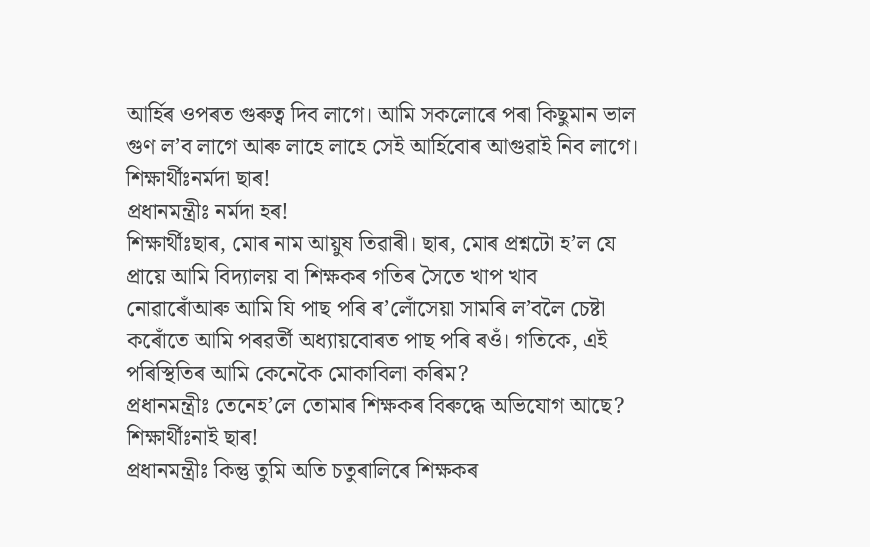আৰ্হিৰ ওপৰত গুৰুত্ব দিব লাগে। আমি সকলোৰে পৰা কিছুমান ভাল গুণ ল’ব লাগে আৰু লাহে লাহে সেই আৰ্হিবোৰ আগুৱাই নিব লাগে।
শিক্ষাৰ্থীঃনৰ্মদা ছাৰ!
প্ৰধানমন্ত্ৰীঃ নৰ্মদা হৰ!
শিক্ষাৰ্থীঃছাৰ, মোৰ নাম আয়ুষ তিৱাৰী। ছাৰ, মোৰ প্ৰশ্নটো হ’ল যে প্ৰায়ে আমি বিদ্যালয় বা শিক্ষকৰ গতিৰ সৈতে খাপ খাব নোৱাৰোঁআৰু আমি যি পাছ পৰি ৰ’লোঁসেয়া সামৰি ল’বলৈ চেষ্টা কৰোঁতে আমি পৰৱৰ্তী অধ্যায়বোৰত পাছ পৰি ৰওঁ। গতিকে, এই পৰিস্থিতিৰ আমি কেনেকৈ মোকাবিলা কৰিম?
প্ৰধানমন্ত্ৰীঃ তেনেহ’লে তোমাৰ শিক্ষকৰ বিৰুদ্ধে অভিযোগ আছে?
শিক্ষাৰ্থীঃনাই ছাৰ!
প্ৰধানমন্ত্ৰীঃ কিন্তু তুমি অতি চতুৰালিৰে শিক্ষকৰ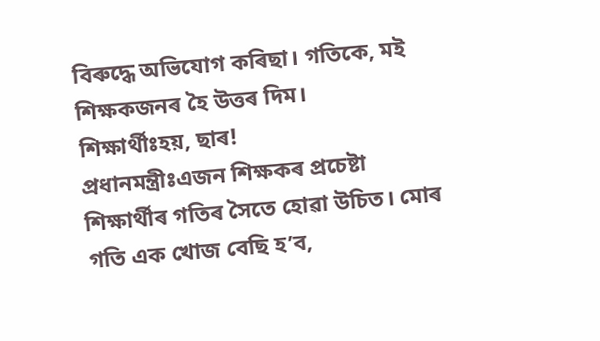বিৰুদ্ধে অভিযোগ কৰিছা। গতিকে, মই শিক্ষকজনৰ হৈ উত্তৰ দিম।
শিক্ষাৰ্থীঃহয়, ছাৰ!
প্ৰধানমন্ত্ৰীঃএজন শিক্ষকৰ প্ৰচেষ্টা শিক্ষাৰ্থীৰ গতিৰ সৈতে হোৱা উচিত। মোৰ গতি এক খোজ বেছি হ’ব,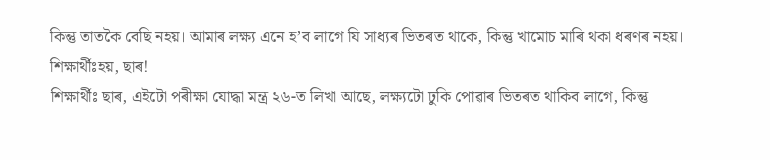কিন্তু তাতকৈ বেছি নহয়। আমাৰ লক্ষ্য এনে হ’ব লাগে যি সাধ্যৰ ভিতৰত থাকে, কিন্তু খামোচ মাৰি থকা ধৰণৰ নহয়।
শিক্ষাৰ্থীঃহয়, ছাৰ!
শিক্ষাৰ্থীঃ ছাৰ, এইটো পৰীক্ষা যোদ্ধা মন্ত্ৰ ২৬-ত লিখা আছে, লক্ষ্যটো ঢুকি পোৱাৰ ভিতৰত থাকিব লাগে, কিন্তু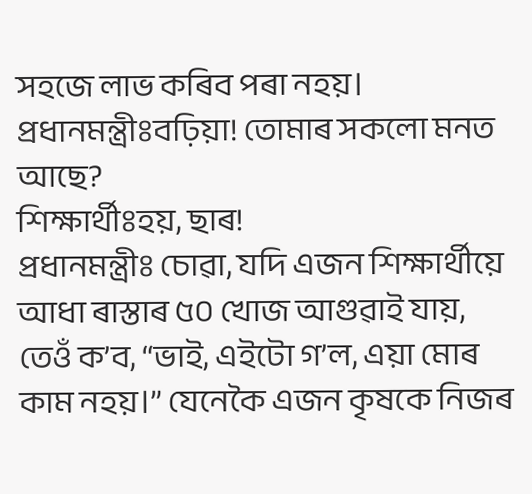সহজে লাভ কৰিব পৰা নহয়।
প্ৰধানমন্ত্ৰীঃবঢ়িয়া! তোমাৰ সকলো মনত আছে?
শিক্ষাৰ্থীঃহয়, ছাৰ!
প্ৰধানমন্ত্ৰীঃ চোৱা, যদি এজন শিক্ষাৰ্থীয়ে আধা ৰাস্তাৰ ৫০ খোজ আগুৱাই যায়, তেওঁ ক’ব, “ভাই, এইটো গ’ল, এয়া মোৰ কাম নহয়।” যেনেকৈ এজন কৃষকে নিজৰ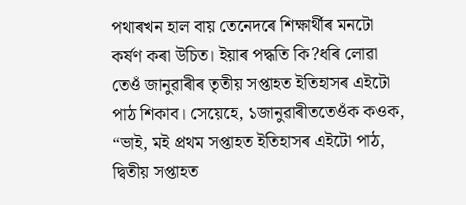পথাৰখন হাল বায় তেনেদৰে শিক্ষাৰ্থীৰ মনটো কৰ্ষণ কৰা উচিত। ইয়াৰ পদ্ধতি কি?ধৰি লোৱা তেওঁ জানুৱাৰীৰ তৃতীয় সপ্তাহত ইতিহাসৰ এইটো পাঠ শিকাব। সেয়েহে, ১জানুৱাৰীততেওঁক কওক, “ভাই, মই প্ৰথম সপ্তাহত ইতিহাসৰ এইটো পাঠ, দ্বিতীয় সপ্তাহত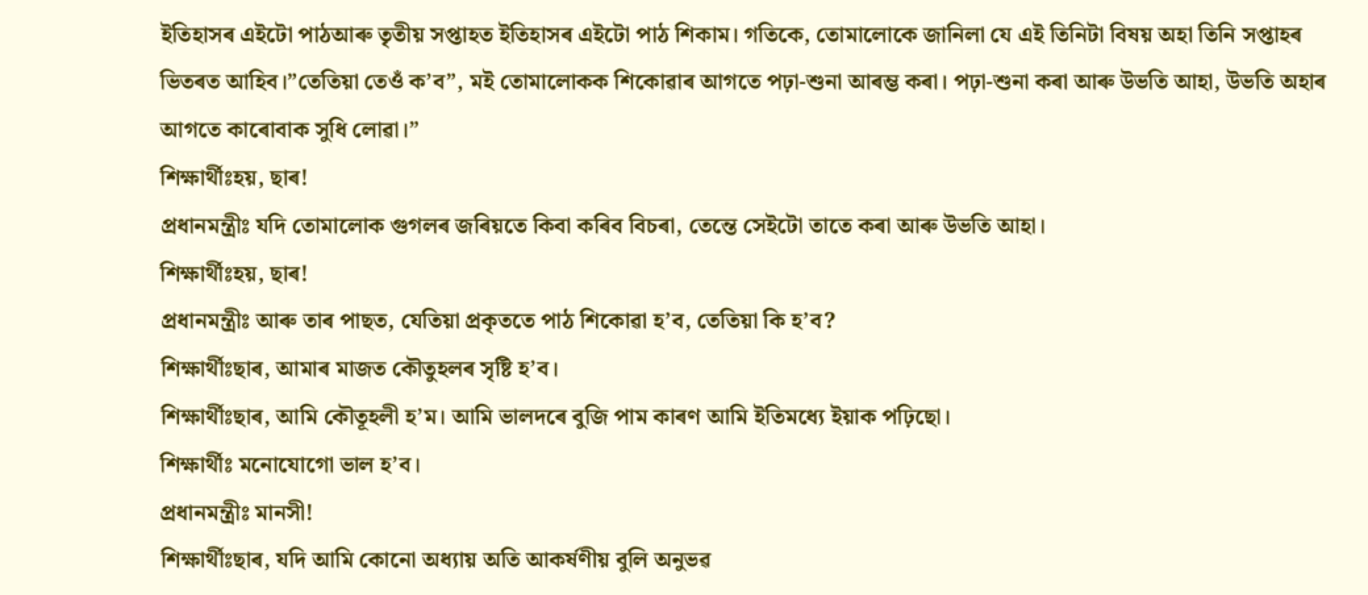ইতিহাসৰ এইটো পাঠআৰু তৃতীয় সপ্তাহত ইতিহাসৰ এইটো পাঠ শিকাম। গতিকে, তোমালোকে জানিলা যে এই তিনিটা বিষয় অহা তিনি সপ্তাহৰ ভিতৰত আহিব।”তেতিয়া তেওঁ ক’ব”, মই তোমালোকক শিকোৱাৰ আগতে পঢ়া-শুনা আৰম্ভ কৰা। পঢ়া-শুনা কৰা আৰু উভতি আহা, উভতি অহাৰ আগতে কাৰোবাক সুধি লোৱা।”
শিক্ষাৰ্থীঃহয়, ছাৰ!
প্ৰধানমন্ত্ৰীঃ যদি তোমালোক গুগলৰ জৰিয়তে কিবা কৰিব বিচৰা, তেন্তে সেইটো তাতে কৰা আৰু উভতি আহা।
শিক্ষাৰ্থীঃহয়, ছাৰ!
প্ৰধানমন্ত্ৰীঃ আৰু তাৰ পাছত, যেতিয়া প্ৰকৃততে পাঠ শিকোৱা হ’ব, তেতিয়া কি হ’ব?
শিক্ষাৰ্থীঃছাৰ, আমাৰ মাজত কৌতুহলৰ সৃষ্টি হ’ব।
শিক্ষাৰ্থীঃছাৰ, আমি কৌতূহলী হ’ম। আমি ভালদৰে বুজি পাম কাৰণ আমি ইতিমধ্যে ইয়াক পঢ়িছো।
শিক্ষাৰ্থীঃ মনোযোগো ভাল হ’ব।
প্ৰধানমন্ত্ৰীঃ মানসী!
শিক্ষাৰ্থীঃছাৰ, যদি আমি কোনো অধ্যায় অতি আকৰ্ষণীয় বুলি অনুভৱ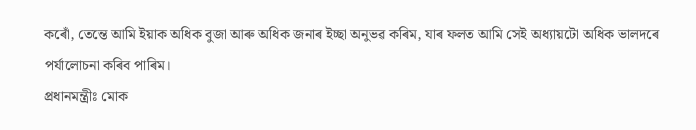কৰোঁ, তেন্তে আমি ইয়াক অধিক বুজা আৰু অধিক জনাৰ ইচ্ছা অনুভৱ কৰিম, যাৰ ফলত আমি সেই অধ্যায়টো অধিক ভালদৰে পৰ্যালোচনা কৰিব পাৰিম।
প্ৰধানমন্ত্ৰীঃ মোক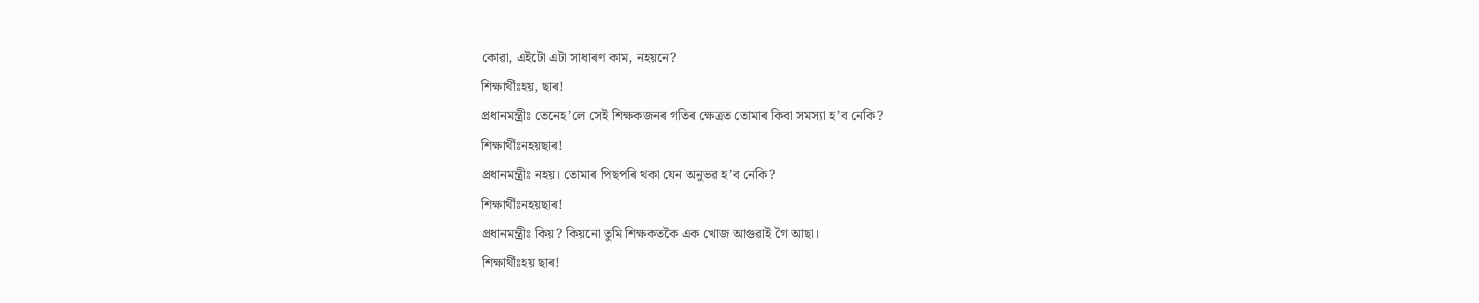কোৱা, এইটো এটা সাধাৰণ কাম, নহয়নে?
শিক্ষাৰ্থীঃহয়, ছাৰ!
প্ৰধানমন্ত্ৰীঃ তেনেহ’লে সেই শিক্ষকজনৰ গতিৰ ক্ষেত্ৰত তোমাৰ কিবা সমস্যা হ’ব নেকি?
শিক্ষাৰ্থীঃনহয়ছাৰ!
প্ৰধানমন্ত্ৰীঃ নহয়। তোমাৰ পিছপৰি থকা যেন অনুভৱ হ’ব নেকি?
শিক্ষাৰ্থীঃনহয়ছাৰ!
প্ৰধানমন্ত্ৰীঃ কিয়? কিয়নো তুমি শিক্ষকতকৈ এক খোজ আগুৱাই গৈ আছা।
শিক্ষাৰ্থীঃহয় ছাৰ!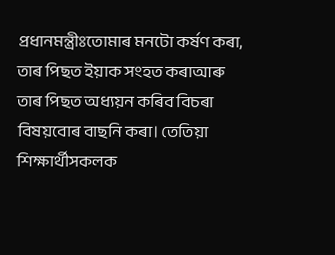প্ৰধানমন্ত্ৰীঃতোমাৰ মনটো কৰ্ষণ কৰা, তাৰ পিছত ইয়াক সংহত কৰাআৰু তাৰ পিছত অধ্যয়ন কৰিব বিচৰা বিষয়বোৰ বাছনি কৰা। তেতিয়া শিক্ষাৰ্থীসকলক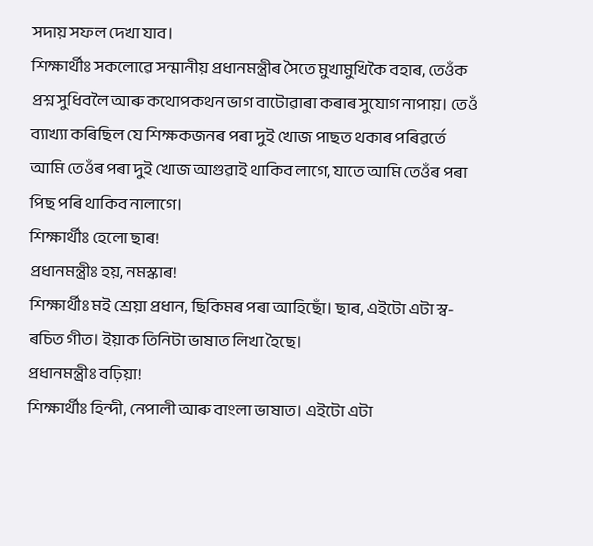সদায় সফল দেখা যাব।
শিক্ষাৰ্থীঃ সকলোৱে সন্মানীয় প্ৰধানমন্ত্ৰীৰ সৈতে মুখামুখিকৈ বহাৰ, তেওঁক প্ৰশ্ন সুধিবলৈ আৰু কথোপকথন ভাগ বাটোৱাৰা কৰাৰ সুযোগ নাপায়। তেওঁ ব্যাখ্যা কৰিছিল যে শিক্ষকজনৰ পৰা দুই খোজ পাছত থকাৰ পৰিৱৰ্তে আমি তেওঁৰ পৰা দুই খোজ আগুৱাই থাকিব লাগে, যাতে আমি তেওঁৰ পৰা পিছ পৰি থাকিব নালাগে।
শিক্ষাৰ্থীঃ হেলো ছাৰ!
প্ৰধানমন্ত্ৰীঃ হয়, নমস্কাৰ!
শিক্ষাৰ্থীঃ মই শ্ৰেয়া প্ৰধান, ছিকিমৰ পৰা আহিছোঁ। ছাৰ, এইটো এটা স্ব-ৰচিত গীত। ইয়াক তিনিটা ভাষাত লিখা হৈছে।
প্ৰধানমন্ত্ৰীঃ বঢ়িয়া!
শিক্ষাৰ্থীঃ হিন্দী, নেপালী আৰু বাংলা ভাষাত। এইটো এটা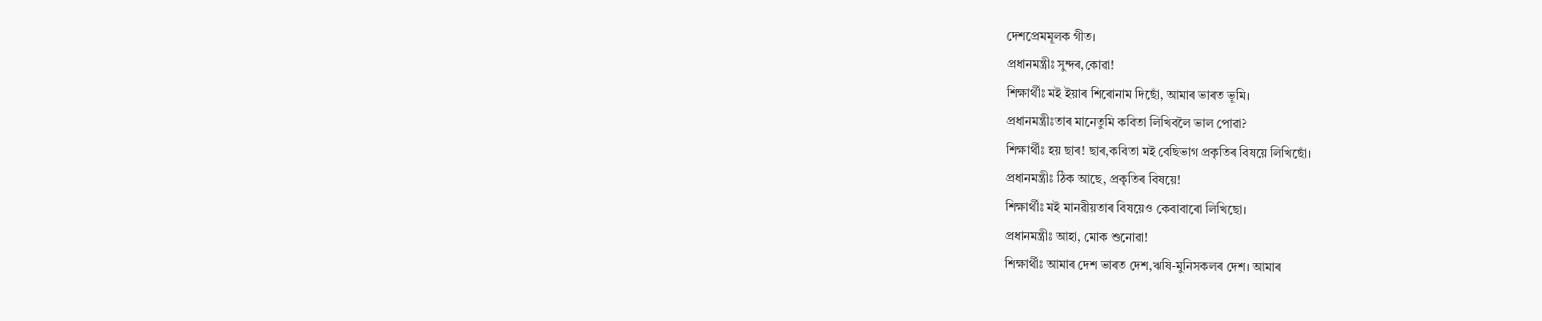দেশপ্ৰেমমূলক গীত।
প্ৰধানমন্ত্ৰীঃ সুন্দৰ,কোৱা!
শিক্ষাৰ্থীঃ মই ইয়াৰ শিৰোনাম দিছোঁ, আমাৰ ভাৰত ভূমি।
প্ৰধানমন্ত্ৰীঃতাৰ মানেতুমি কবিতা লিখিবলৈ ভাল পোৱা?
শিক্ষাৰ্থীঃ হয় ছাৰ! ছাৰ,কবিতা মই বেছিভাগ প্ৰকৃতিৰ বিষয়ে লিখিছোঁ।
প্ৰধানমন্ত্ৰীঃ ঠিক আছে, প্ৰকৃতিৰ বিষয়ে!
শিক্ষাৰ্থীঃ মই মানৱীয়তাৰ বিষয়েও কেবাবাৰো লিখিছো।
প্ৰধানমন্ত্ৰীঃ আহা, মোক শুনোৱা!
শিক্ষাৰ্থীঃ আমাৰ দেশ ভাৰত দেশ,ঋষি-মুনিসকলৰ দেশ। আমাৰ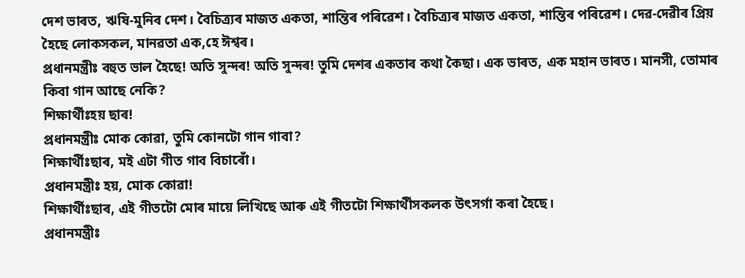দেশ ভাৰত, ঋষি-মুনিৰ দেশ। বৈচিত্ৰ্যৰ মাজত একতা, শান্তিৰ পৰিৱেশ। বৈচিত্ৰ্যৰ মাজত একতা, শান্তিৰ পৰিৱেশ। দেৱ-দেৱীৰ প্ৰিয় হৈছে লোকসকল, মানৱতা এক,হে ঈশ্বৰ।
প্ৰধানমন্ত্ৰীঃ বহুত ভাল হৈছে! অতি সুন্দৰ! অতি সুন্দৰ! তুমি দেশৰ একতাৰ কথা কৈছা। এক ভাৰত, এক মহান ভাৰত। মানসী, তোমাৰ কিবা গান আছে নেকি?
শিক্ষাৰ্থীঃহয় ছাৰ!
প্ৰধানমন্ত্ৰীঃ মোক কোৱা, তুমি কোনটো গান গাবা?
শিক্ষাৰ্থীঃছাৰ, মই এটা গীত গাব বিচাৰোঁ।
প্ৰধানমন্ত্ৰীঃ হয়, মোক কোৱা!
শিক্ষাৰ্থীঃছাৰ, এই গীতটো মোৰ মায়ে লিখিছে আৰু এই গীতটো শিক্ষাৰ্থীসকলক উৎসৰ্গা কৰা হৈছে।
প্ৰধানমন্ত্ৰীঃ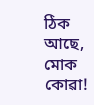ঠিক আছে, মোক কোৱা!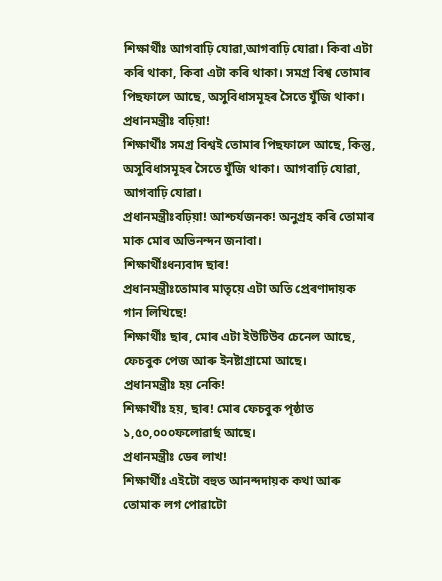শিক্ষাৰ্থীঃ আগবাঢ়ি যোৱা,আগবাঢ়ি যোৱা। কিবা এটা কৰি থাকা, কিবা এটা কৰি থাকা। সমগ্ৰ বিশ্ব তোমাৰ পিছফালে আছে, অসুবিধাসমূহৰ সৈতে যুঁজি থাকা।
প্ৰধানমন্ত্ৰীঃ বঢ়িয়া!
শিক্ষাৰ্থীঃ সমগ্ৰ বিশ্বই তোমাৰ পিছফালে আছে, কিন্তু, অসুবিধাসমূহৰ সৈতে যুঁজি থাকা। আগবাঢ়ি যোৱা, আগবাঢ়ি যোৱা।
প্ৰধানমন্ত্ৰীঃবঢ়িয়া! আশ্চৰ্যজনক! অনুগ্ৰহ কৰি তোমাৰ মাক মোৰ অভিনন্দন জনাবা।
শিক্ষাৰ্থীঃধন্যবাদ ছাৰ!
প্ৰধানমন্ত্ৰীঃতোমাৰ মাতৃয়ে এটা অতি প্ৰেৰণাদায়ক গান লিখিছে!
শিক্ষাৰ্থীঃ ছাৰ, মোৰ এটা ইউটিউব চেনেল আছে, ফেচবুক পেজ আৰু ইনষ্টাগ্ৰামো আছে।
প্ৰধানমন্ত্ৰীঃ হয় নেকি!
শিক্ষাৰ্থীঃ হয়, ছাৰ! মোৰ ফেচবুক পৃষ্ঠাত ১,৫০,০০০ফলোৱাৰ্ছ আছে।
প্ৰধানমন্ত্ৰীঃ ডেৰ লাখ!
শিক্ষাৰ্থীঃ এইটো বহুত আনন্দদায়ক কথা আৰু তোমাক লগ পোৱাটো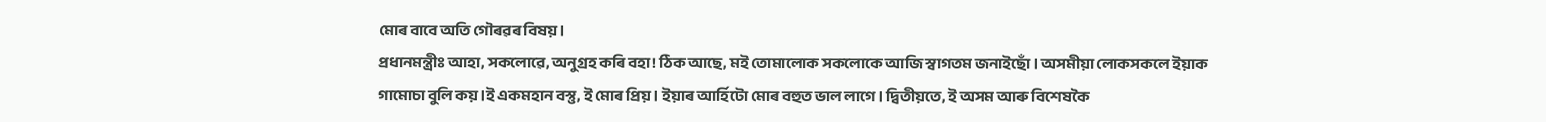মোৰ বাবে অতি গৌৰৱৰ বিষয়।
প্ৰধানমন্ত্ৰীঃ আহা, সকলোৱে, অনুগ্ৰহ কৰি বহা! ঠিক আছে, মই তোমালোক সকলোকে আজি স্বাগতম জনাইছোঁ। অসমীয়া লোকসকলে ইয়াক গামোচা বুলি কয়।ই একমহান বস্তু, ই মোৰ প্ৰিয়। ইয়াৰ আৰ্হিটো মোৰ বহুত ভাল লাগে। দ্বিতীয়তে, ই অসম আৰু বিশেষকৈ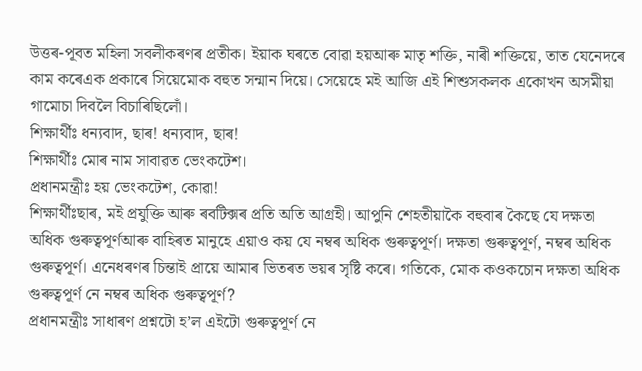উত্তৰ-পূবত মহিলা সবলীকৰণৰ প্ৰতীক। ইয়াক ঘৰতে বোৱা হয়আৰু মাতৃ শক্তি, নাৰী শক্তিয়ে, তাত যেনেদৰে কাম কৰেএক প্ৰকাৰে সিয়েমোক বহুত সন্মান দিয়ে। সেয়েহে মই আজি এই শিশুসকলক একোখন অসমীয়া গামোচা দিবলৈ বিচাৰিছিলোঁ।
শিক্ষাৰ্থীঃ ধন্যবাদ, ছাৰ! ধন্যবাদ, ছাৰ!
শিক্ষাৰ্থীঃ মোৰ নাম সাবাৱত ভেংকটেশ।
প্ৰধানমন্ত্ৰীঃ হয় ভেংকটেশ, কোৱা!
শিক্ষাৰ্থীঃছাৰ, মই প্ৰযুক্তি আৰু ৰবটিক্সৰ প্ৰতি অতি আগ্ৰহী। আপুনি শেহতীয়াকৈ বহুবাৰ কৈছে যে দক্ষতা অধিক গুৰুত্বপূৰ্ণআৰু বাহিৰত মানুহে এয়াও কয় যে নম্বৰ অধিক গুৰুত্বপূৰ্ণ। দক্ষতা গুৰুত্বপূৰ্ণ, নম্বৰ অধিক গুৰুত্বপূৰ্ণ। এনেধৰণৰ চিন্তাই প্ৰায়ে আমাৰ ভিতৰত ভয়ৰ সৃষ্টি কৰে। গতিকে, মোক কওকচোন দক্ষতা অধিক গুৰুত্বপূৰ্ণ নে নম্বৰ অধিক গুৰুত্বপূৰ্ণ?
প্ৰধানমন্ত্ৰীঃ সাধাৰণ প্ৰশ্নটো হ’ল এইটো গুৰুত্বপূৰ্ণ নে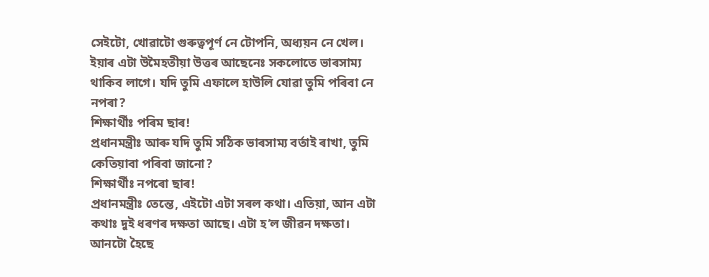সেইটো, খোৱাটো গুৰুত্বপূৰ্ণ নে টোপনি, অধ্যয়ন নে খেল। ইয়াৰ এটা উমৈহতীয়া উত্তৰ আছেনেঃ সকলোতে ভাৰসাম্য থাকিব লাগে। যদি তুমি এফালে হাউলি যোৱা তুমি পৰিবা নে নপৰা?
শিক্ষাৰ্থীঃ পৰিম ছাৰ!
প্ৰধানমন্ত্ৰীঃ আৰু যদি তুমি সঠিক ভাৰসাম্য বৰ্তাই ৰাখা, তুমি কেতিয়াবা পৰিবা জানো?
শিক্ষাৰ্থীঃ নপৰো ছাৰ!
প্ৰধানমন্ত্ৰীঃ তেন্তে, এইটো এটা সৰল কথা। এতিয়া, আন এটা কথাঃ দুই ধৰণৰ দক্ষতা আছে। এটা হ’ল জীৱন দক্ষতা। আনটো হৈছে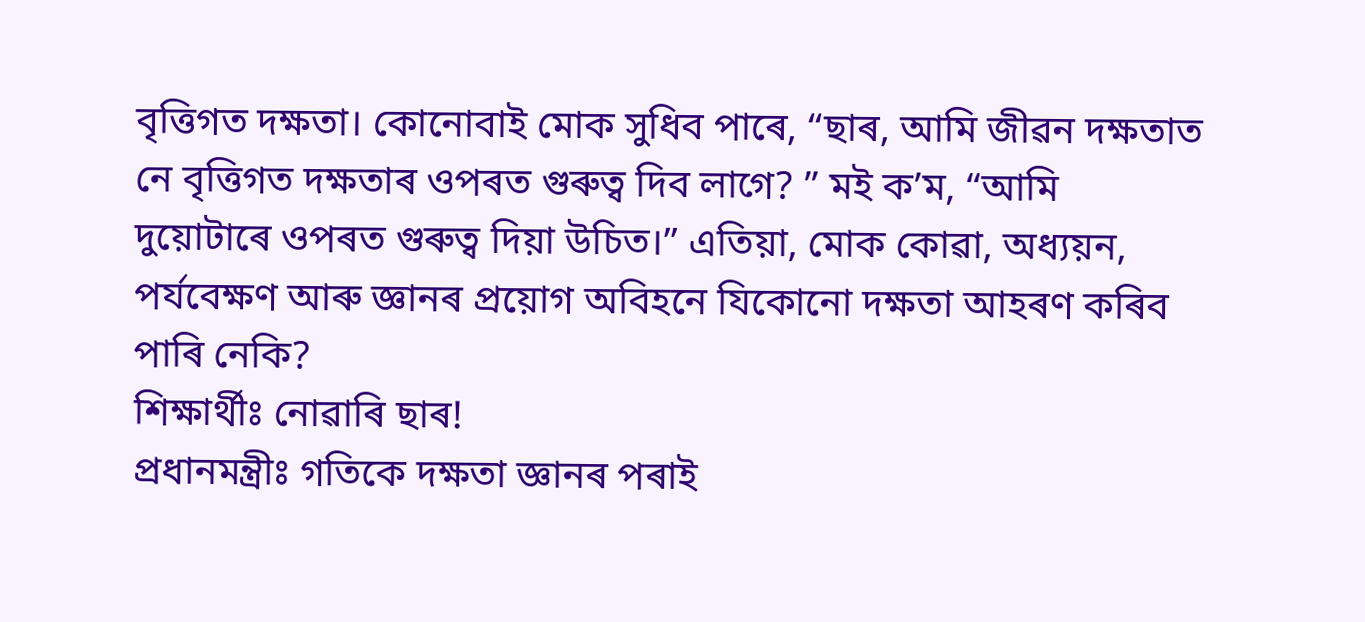বৃত্তিগত দক্ষতা। কোনোবাই মোক সুধিব পাৰে, “ছাৰ, আমি জীৱন দক্ষতাত নে বৃত্তিগত দক্ষতাৰ ওপৰত গুৰুত্ব দিব লাগে? ” মই ক’ম, “আমি দুয়োটাৰে ওপৰত গুৰুত্ব দিয়া উচিত।” এতিয়া, মোক কোৱা, অধ্যয়ন, পৰ্যবেক্ষণ আৰু জ্ঞানৰ প্ৰয়োগ অবিহনে যিকোনো দক্ষতা আহৰণ কৰিব পাৰি নেকি?
শিক্ষাৰ্থীঃ নোৱাৰি ছাৰ!
প্ৰধানমন্ত্ৰীঃ গতিকে দক্ষতা জ্ঞানৰ পৰাই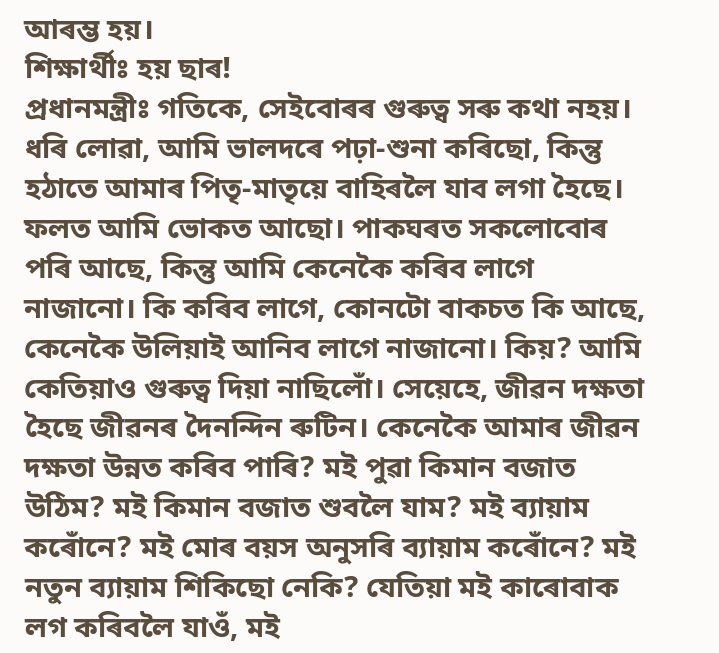আৰম্ভ হয়।
শিক্ষাৰ্থীঃ হয় ছাৰ!
প্ৰধানমন্ত্ৰীঃ গতিকে, সেইবোৰৰ গুৰুত্ব সৰু কথা নহয়। ধৰি লোৱা, আমি ভালদৰে পঢ়া-শুনা কৰিছো, কিন্তু হঠাতে আমাৰ পিতৃ-মাতৃয়ে বাহিৰলৈ যাব লগা হৈছে। ফলত আমি ভোকত আছো। পাকঘৰত সকলোবোৰ পৰি আছে, কিন্তু আমি কেনেকৈ কৰিব লাগে নাজানো। কি কৰিব লাগে, কোনটো বাকচত কি আছে, কেনেকৈ উলিয়াই আনিব লাগে নাজানো। কিয়? আমি কেতিয়াও গুৰুত্ব দিয়া নাছিলোঁ। সেয়েহে, জীৱন দক্ষতা হৈছে জীৱনৰ দৈনন্দিন ৰুটিন। কেনেকৈ আমাৰ জীৱন দক্ষতা উন্নত কৰিব পাৰি? মই পুৱা কিমান বজাত উঠিম? মই কিমান বজাত শুবলৈ যাম? মই ব্যায়াম কৰোঁনে? মই মোৰ বয়স অনুসৰি ব্যায়াম কৰোঁনে? মই নতুন ব্যায়াম শিকিছো নেকি? যেতিয়া মই কাৰোবাক লগ কৰিবলৈ যাওঁ, মই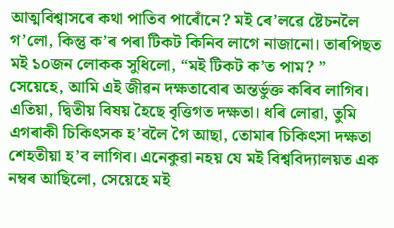আত্মবিশ্বাসৰে কথা পাতিব পাৰোঁনে? মই ৰে’লৱে ষ্টেচনলৈ গ’লো, কিন্তু ক’ৰ পৰা টিকট কিনিব লাগে নাজানো। তাৰপিছত মই ১০জন লোকক সুধিলো, “মই টিকট ক’ত পাম? ” সেয়েহে, আমি এই জীৱন দক্ষতাবোৰ অন্তৰ্ভুক্ত কৰিব লাগিব। এতিয়া, দ্বিতীয় বিষয় হৈছে বৃত্তিগত দক্ষতা। ধৰি লোৱা, তুমি এগৰাকী চিকিৎসক হ’বলৈ গৈ আছা, তোমাৰ চিকিৎসা দক্ষতা শেহতীয়া হ’ব লাগিব। এনেকুৱা নহয় যে মই বিশ্ববিদ্যালয়ত এক নম্বৰ আছিলো, সেয়েহে মই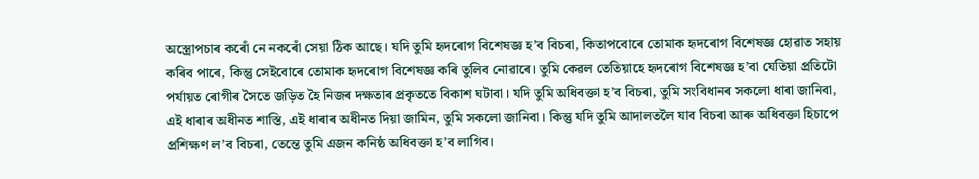অস্ত্ৰোপচাৰ কৰোঁ নে নকৰোঁ সেয়া ঠিক আছে। যদি তুমি হৃদৰোগ বিশেষজ্ঞ হ’ব বিচৰা, কিতাপবোৰে তোমাক হৃদৰোগ বিশেষজ্ঞ হোৱাত সহায় কৰিব পাৰে, কিন্তু সেইবোৰে তোমাক হৃদৰোগ বিশেষজ্ঞ কৰি তুলিব নোৱাৰে। তুমি কেৱল তেতিয়াহে হৃদৰোগ বিশেষজ্ঞ হ’বা যেতিয়া প্ৰতিটো পৰ্যায়ত ৰোগীৰ সৈতে জড়িত হৈ নিজৰ দক্ষতাৰ প্ৰকৃততে বিকাশ ঘটাবা। যদি তুমি অধিবক্তা হ’ব বিচৰা, তুমি সংবিধানৰ সকলো ধাৰা জানিবা, এই ধাৰাৰ অধীনত শাস্তি, এই ধাৰাৰ অধীনত দিয়া জামিন, তুমি সকলো জানিবা। কিন্তু যদি তুমি আদালতলৈ যাব বিচৰা আৰু অধিবক্তা হিচাপে প্ৰশিক্ষণ ল’ব বিচৰা, তেন্তে তুমি এজন কনিষ্ঠ অধিবক্তা হ’ব লাগিব।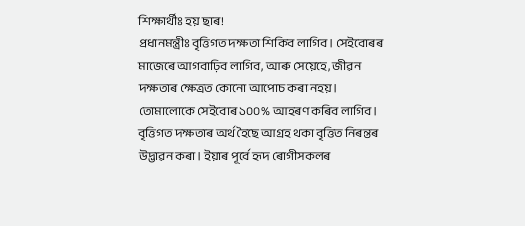শিক্ষাৰ্থীঃ হয় ছাৰ!
প্ৰধানমন্ত্ৰীঃ বৃত্তিগত দক্ষতা শিকিব লাগিব। সেইবোৰৰ মাজেৰে আগবাঢ়িব লাগিব, আৰু সেয়েহে, জীৱন দক্ষতাৰ ক্ষেত্ৰত কোনো আপোচ কৰা নহয়। তোমালোকে সেইবোৰ ১০০% আহৰণ কৰিব লাগিব। বৃত্তিগত দক্ষতাৰ অৰ্থ হৈছে আগ্ৰহ থকা বৃত্তিত নিৰন্তৰ উদ্ভাৱন কৰা। ইয়াৰ পূৰ্বে হৃদ ৰোগীসকলৰ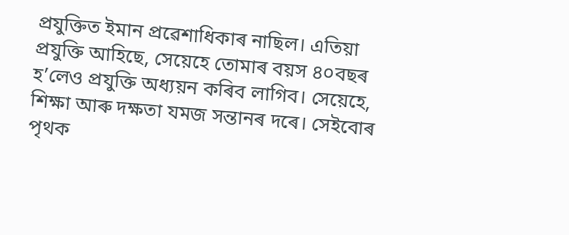প্ৰযুক্তিত ইমান প্ৰৱেশাধিকাৰ নাছিল। এতিয়া প্ৰযুক্তি আহিছে, সেয়েহে তোমাৰ বয়স ৪০বছৰ হ’লেও প্ৰযুক্তি অধ্যয়ন কৰিব লাগিব। সেয়েহে, শিক্ষা আৰু দক্ষতা যমজ সন্তানৰ দৰে। সেইবোৰ পৃথক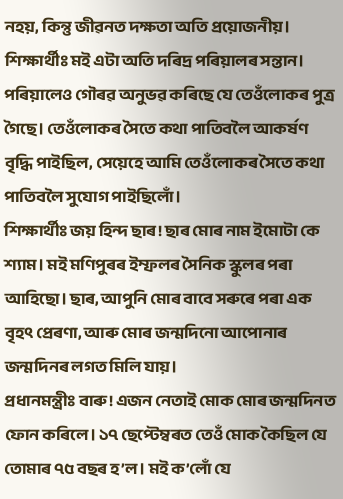নহয়, কিন্তু জীৱনত দক্ষতা অতি প্ৰয়োজনীয়।
শিক্ষাৰ্থীঃ মই এটা অতি দৰিদ্ৰ পৰিয়ালৰ সন্তান। পৰিয়ালেও গৌৰৱ অনুভৱ কৰিছে যে তেওঁলোকৰ পুত্ৰ গৈছে। তেওঁলোকৰ সৈতে কথা পাতিবলৈ আকৰ্ষণ বৃদ্ধি পাইছিল, সেয়েহে আমি তেওঁলোকৰ সৈতে কথা পাতিবলৈ সুযোগ পাইছিলোঁ।
শিক্ষাৰ্থীঃ জয় হিন্দ ছাৰ! ছাৰ মোৰ নাম ইমোটা কে শ্যাম। মই মণিপুৰৰ ইম্ফলৰ সৈনিক স্কুলৰ পৰা আহিছো। ছাৰ, আপুনি মোৰ বাবে সৰুৰে পৰা এক বৃহৎ প্ৰেৰণা, আৰু মোৰ জন্মদিনো আপোনাৰ জন্মদিনৰ লগত মিলি যায়।
প্ৰধানমন্ত্ৰীঃ বাৰু! এজন নেতাই মোক মোৰ জন্মদিনত ফোন কৰিলে। ১৭ ছেপ্টেম্বৰত তেওঁ মোক কৈছিল যে তোমাৰ ৭৫ বছৰ হ’ল। মই ক’লোঁ যে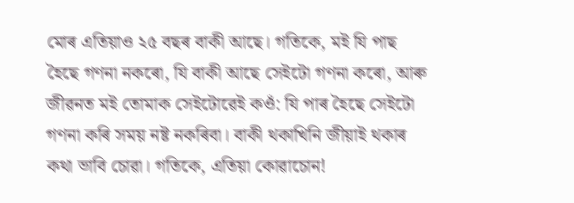মোৰ এতিয়াও ২৫ বছৰ বাকী আছে। গতিকে, মই যি পাছ হৈছে গণনা নকৰো, যি বাকী আছে সেইটো গণনা কৰো, আৰু জীৱনত মই তোমাক সেইটোৱেই কওঁ: যি পাৰ হৈছে সেইটো গণনা কৰি সময় নষ্ট নকৰিবা। বাকী থকাখিনি জীয়াই থকাৰ কথা ভাবি চোৱা। গতিকে, এতিয়া কোৱাচোন!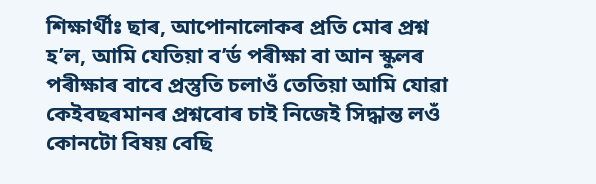শিক্ষাৰ্থীঃ ছাৰ, আপোনালোকৰ প্ৰতি মোৰ প্ৰশ্ন হ’ল, আমি যেতিয়া ব’ৰ্ড পৰীক্ষা বা আন স্কুলৰ পৰীক্ষাৰ বাবে প্ৰস্তুতি চলাওঁ তেতিয়া আমি যোৱা কেইবছৰমানৰ প্ৰশ্নবোৰ চাই নিজেই সিদ্ধান্ত লওঁ কোনটো বিষয় বেছি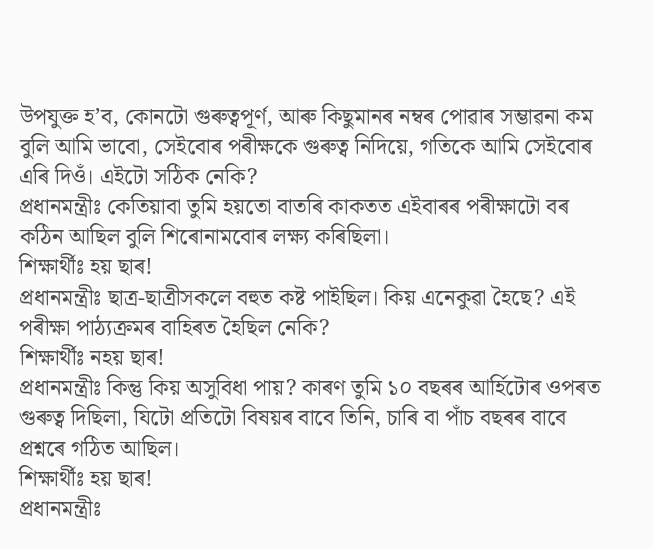উপযুক্ত হ’ব, কোনটো গুৰুত্বপূৰ্ণ, আৰু কিছুমানৰ নম্বৰ পোৱাৰ সম্ভাৱনা কম বুলি আমি ভাবো, সেইবোৰ পৰীক্ষকে গুৰুত্ব নিদিয়ে, গতিকে আমি সেইবোৰ এৰি দিওঁ। এইটো সঠিক নেকি?
প্ৰধানমন্ত্ৰীঃ কেতিয়াবা তুমি হয়তো বাতৰি কাকতত এইবাৰৰ পৰীক্ষাটো বৰ কঠিন আছিল বুলি শিৰোনামবোৰ লক্ষ্য কৰিছিলা।
শিক্ষাৰ্থীঃ হয় ছাৰ!
প্ৰধানমন্ত্ৰীঃ ছাত্ৰ-ছাত্ৰীসকলে বহুত কষ্ট পাইছিল। কিয় এনেকুৱা হৈছে? এই পৰীক্ষা পাঠ্যক্ৰমৰ বাহিৰত হৈছিল নেকি?
শিক্ষাৰ্থীঃ নহয় ছাৰ!
প্ৰধানমন্ত্ৰীঃ কিন্তু কিয় অসুবিধা পায়? কাৰণ তুমি ১০ বছৰৰ আৰ্হিটোৰ ওপৰত গুৰুত্ব দিছিলা, যিটো প্ৰতিটো বিষয়ৰ বাবে তিনি, চাৰি বা পাঁচ বছৰৰ বাবে প্ৰশ্নৰে গঠিত আছিল।
শিক্ষাৰ্থীঃ হয় ছাৰ!
প্ৰধানমন্ত্ৰীঃ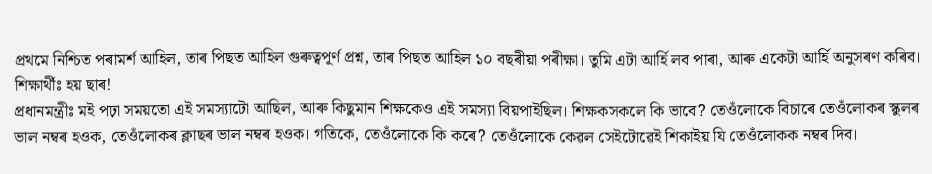প্ৰথমে নিশ্চিত পৰামৰ্শ আহিল, তাৰ পিছত আহিল গুৰুত্বপূৰ্ণ প্ৰশ্ন, তাৰ পিছত আহিল ১০ বছৰীয়া পৰীক্ষা। তুমি এটা আৰ্হি লব পাৰা, আৰু একেটা আৰ্হি অনুসৰণ কৰিব।
শিক্ষাৰ্থীঃ হয় ছাৰ!
প্ৰধানমন্ত্ৰীঃ মই পঢ়া সময়তো এই সমস্যাটো আছিল, আৰু কিছুমান শিক্ষকেও এই সমস্যা বিয়পাইছিল। শিক্ষকসকলে কি ভাবে? তেওঁলোকে বিচাৰে তেওঁলোকৰ স্কুলৰ ভাল নম্বৰ হওক, তেওঁলোকৰ ক্লাছৰ ভাল নম্বৰ হওক। গতিকে, তেওঁলোকে কি কৰে? তেওঁলোকে কেৱল সেইটোৱেই শিকাইয় যি তেওঁলোকক নম্বৰ দিব।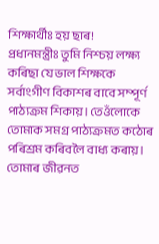শিক্ষাৰ্থীঃ হয় ছাৰ!
প্ৰধানমন্ত্ৰীঃ তুমি নিশ্চয় লক্ষ্য কৰিছা যে ভাল শিক্ষকে সৰ্বাংগীণ বিকাশৰ বাবে সম্পূৰ্ণ পাঠ্যক্ৰম শিকায়। তেওঁলোকে তোমাক সমগ্ৰ পাঠ্যক্ৰমত কঠোৰ পৰিশ্ৰম কৰিবলৈ বাধ্য কৰায়। তোমাৰ জীৱনত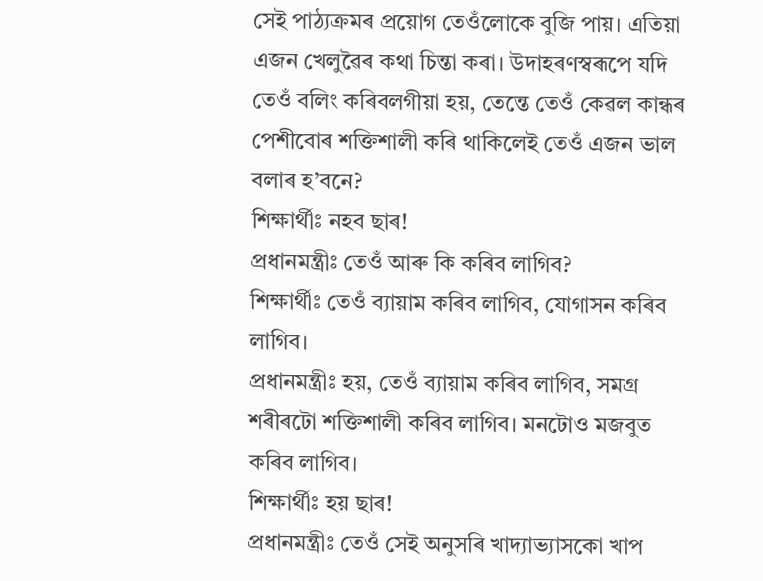সেই পাঠ্যক্ৰমৰ প্ৰয়োগ তেওঁলোকে বুজি পায়। এতিয়া এজন খেলুৱৈৰ কথা চিন্তা কৰা। উদাহৰণস্বৰূপে যদি তেওঁ বলিং কৰিবলগীয়া হয়, তেন্তে তেওঁ কেৱল কান্ধৰ পেশীবোৰ শক্তিশালী কৰি থাকিলেই তেওঁ এজন ভাল বলাৰ হ’বনে?
শিক্ষাৰ্থীঃ নহব ছাৰ!
প্ৰধানমন্ত্ৰীঃ তেওঁ আৰু কি কৰিব লাগিব?
শিক্ষাৰ্থীঃ তেওঁ ব্যায়াম কৰিব লাগিব, যোগাসন কৰিব লাগিব।
প্ৰধানমন্ত্ৰীঃ হয়, তেওঁ ব্যায়াম কৰিব লাগিব, সমগ্ৰ শৰীৰটো শক্তিশালী কৰিব লাগিব। মনটোও মজবুত কৰিব লাগিব।
শিক্ষাৰ্থীঃ হয় ছাৰ!
প্ৰধানমন্ত্ৰীঃ তেওঁ সেই অনুসৰি খাদ্যাভ্যাসকো খাপ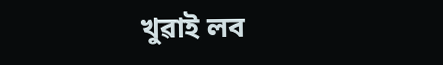খুৱাই লব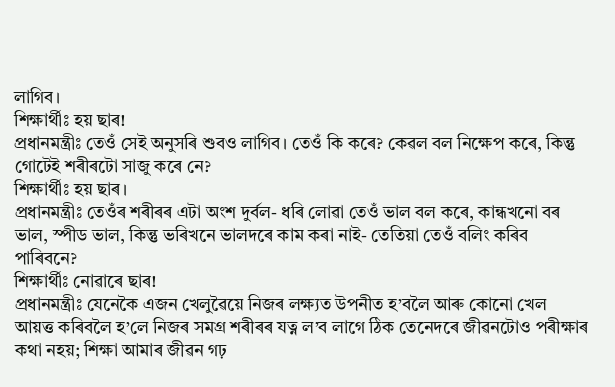লাগিব।
শিক্ষাৰ্থীঃ হয় ছাৰ!
প্ৰধানমন্ত্ৰীঃ তেওঁ সেই অনুসৰি শুবও লাগিব। তেওঁ কি কৰে? কেৱল বল নিক্ষেপ কৰে, কিন্তু গোটেই শৰীৰটো সাজু কৰে নে?
শিক্ষাৰ্থীঃ হয় ছাৰ।
প্ৰধানমন্ত্ৰীঃ তেওঁৰ শৰীৰৰ এটা অংশ দুৰ্বল- ধৰি লোৱা তেওঁ ভাল বল কৰে, কান্ধখনো বৰ ভাল, স্পীড ভাল, কিন্তু ভৰিখনে ভালদৰে কাম কৰা নাই- তেতিয়া তেওঁ বলিং কৰিব পাৰিবনে?
শিক্ষাৰ্থীঃ নোৱাৰে ছাৰ!
প্ৰধানমন্ত্ৰীঃ যেনেকৈ এজন খেলুৱৈয়ে নিজৰ লক্ষ্যত উপনীত হ’বলৈ আৰু কোনো খেল আয়ত্ত কৰিবলৈ হ’লে নিজৰ সমগ্ৰ শৰীৰৰ যত্ন ল’ব লাগে ঠিক তেনেদৰে জীৱনটোও পৰীক্ষাৰ কথা নহয়; শিক্ষা আমাৰ জীৱন গঢ়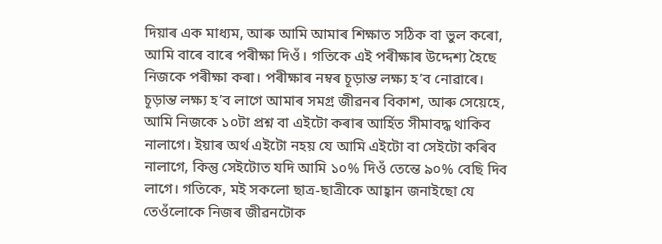দিয়াৰ এক মাধ্যম, আৰু আমি আমাৰ শিক্ষাত সঠিক বা ভুল কৰো, আমি বাৰে বাৰে পৰীক্ষা দিওঁ। গতিকে এই পৰীক্ষাৰ উদ্দেশ্য হৈছে নিজকে পৰীক্ষা কৰা। পৰীক্ষাৰ নম্বৰ চূড়ান্ত লক্ষ্য হ’ব নোৱাৰে। চূড়ান্ত লক্ষ্য হ’ব লাগে আমাৰ সমগ্ৰ জীৱনৰ বিকাশ, আৰু সেয়েহে, আমি নিজকে ১০টা প্ৰশ্ন বা এইটো কৰাৰ আৰ্হিত সীমাবদ্ধ থাকিব নালাগে। ইয়াৰ অৰ্থ এইটো নহয় যে আমি এইটো বা সেইটো কৰিব নালাগে, কিন্তু সেইটোত যদি আমি ১০% দিওঁ তেন্তে ৯০% বেছি দিব লাগে। গতিকে, মই সকলো ছাত্ৰ-ছাত্ৰীকে আহ্বান জনাইছো যে তেওঁলোকে নিজৰ জীৱনটোক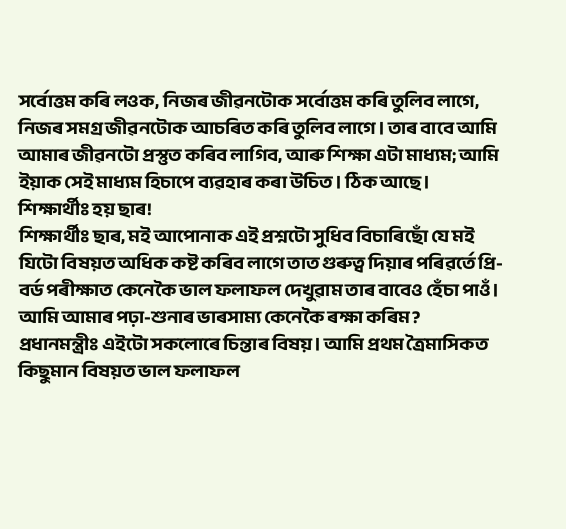সৰ্বোত্তম কৰি লওক, নিজৰ জীৱনটোক সৰ্বোত্তম কৰি তুলিব লাগে, নিজৰ সমগ্ৰ জীৱনটোক আচৰিত কৰি তুলিব লাগে। তাৰ বাবে আমি আমাৰ জীৱনটো প্ৰস্তুত কৰিব লাগিব, আৰু শিক্ষা এটা মাধ্যম; আমি ইয়াক সেই মাধ্যম হিচাপে ব্যৱহাৰ কৰা উচিত। ঠিক আছে।
শিক্ষাৰ্থীঃ হয় ছাৰ!
শিক্ষাৰ্থীঃ ছাৰ, মই আপোনাক এই প্ৰশ্নটো সুধিব বিচাৰিছোঁ যে মই যিটো বিষয়ত অধিক কষ্ট কৰিব লাগে তাত গুৰুত্ব দিয়াৰ পৰিৱৰ্তে প্ৰি-বৰ্ড পৰীক্ষাত কেনেকৈ ভাল ফলাফল দেখুৱাম তাৰ বাবেও হেঁচা পাওঁ। আমি আমাৰ পঢ়া-শুনাৰ ভাৰসাম্য কেনেকৈ ৰক্ষা কৰিম ?
প্ৰধানমন্ত্ৰীঃ এইটো সকলোৰে চিন্তাৰ বিষয়। আমি প্ৰথম ত্ৰৈমাসিকত কিছুমান বিষয়ত ভাল ফলাফল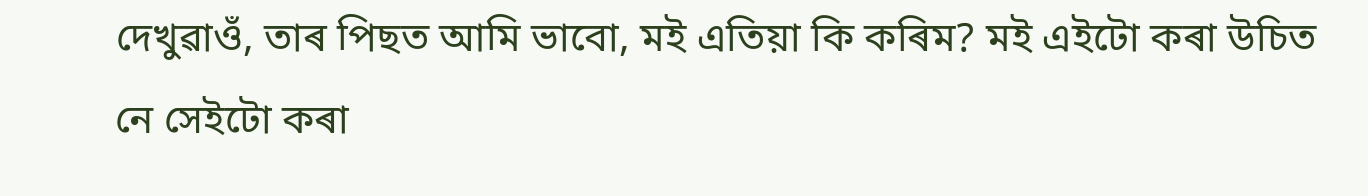দেখুৱাওঁ, তাৰ পিছত আমি ভাবো, মই এতিয়া কি কৰিম? মই এইটো কৰা উচিত নে সেইটো কৰা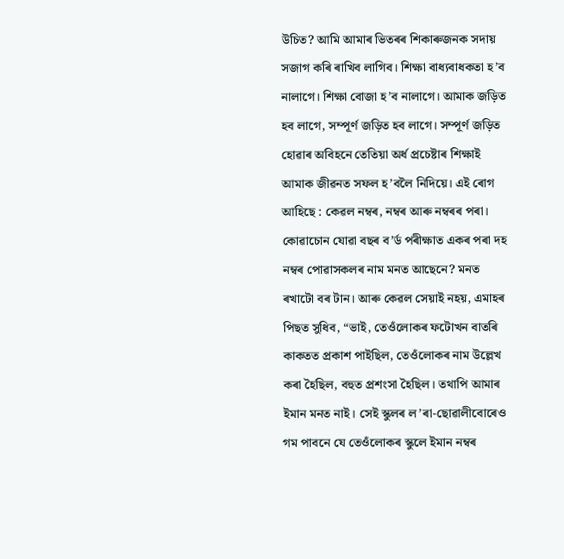উচিত? আমি আমাৰ ভিতৰৰ শিকাৰুজনক সদায় সজাগ কৰি ৰাখিব লাগিব। শিক্ষা বাধ্যবাধকতা হ’ব নালাগে। শিক্ষা বোজা হ’ব নালাগে। আমাক জড়িত হব লাগে, সম্পূৰ্ণ জড়িত হব লাগে। সম্পূৰ্ণ জড়িত হোৱাৰ অবিহনে তেতিয়া অৰ্ধ প্ৰচেষ্টাৰ শিক্ষাই আমাক জীৱনত সফল হ’বলৈ নিদিয়ে। এই ৰোগ আহিছে : কেৱল নম্বৰ, নম্বৰ আৰু নম্বৰৰ পৰা। কোৱাচোন যোৱা বছৰ ব’ৰ্ড পৰীক্ষাত একৰ পৰা দহ নম্বৰ পোৱাসকলৰ নাম মনত আছেনে? মনত ৰখাটো বৰ টান। আৰু কেৱল সেয়াই নহয়, এমাহৰ পিছত সুধিব, “ভাই, তেওঁলোকৰ ফটোখন বাতৰি কাকতত প্ৰকাশ পাইছিল, তেওঁলোকৰ নাম উল্লেখ কৰা হৈছিল, বহুত প্ৰশংসা হৈছিল। তথাপি আমাৰ ইমান মনত নাই। সেই স্কুলৰ ল’ৰা-ছোৱালীবোৰেও গম পাবনে যে তেওঁলোকৰ স্কুলে ইমান নম্বৰ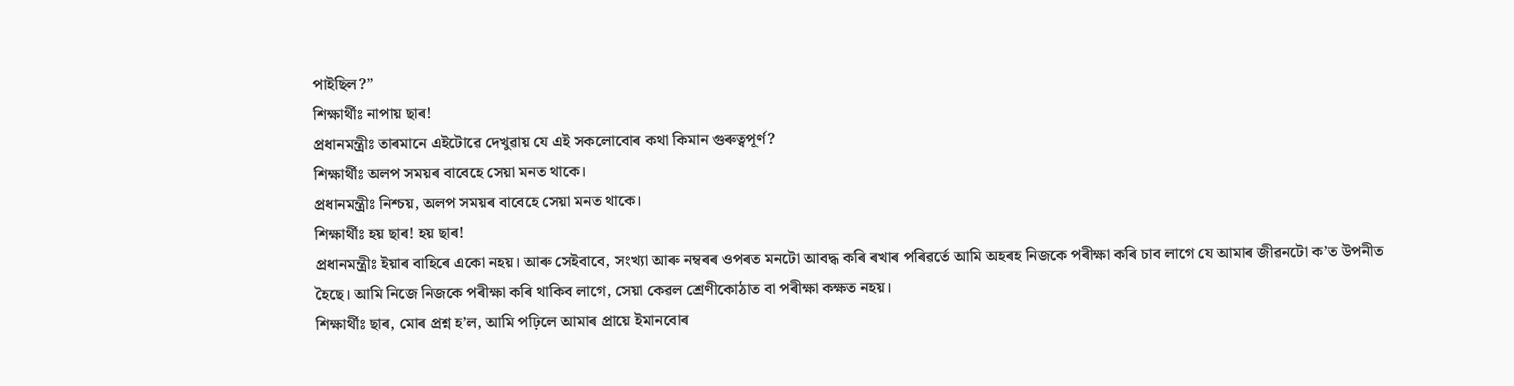পাইছিল?”
শিক্ষাৰ্থীঃ নাপায় ছাৰ!
প্ৰধানমন্ত্ৰীঃ তাৰমানে এইটোৱে দেখুৱায় যে এই সকলোবোৰ কথা কিমান গুৰুত্বপূৰ্ণ?
শিক্ষাৰ্থীঃ অলপ সময়ৰ বাবেহে সেয়া মনত থাকে।
প্ৰধানমন্ত্ৰীঃ নিশ্চয়, অলপ সময়ৰ বাবেহে সেয়া মনত থাকে।
শিক্ষাৰ্থীঃ হয় ছাৰ! হয় ছাৰ!
প্ৰধানমন্ত্ৰীঃ ইয়াৰ বাহিৰে একো নহয়। আৰু সেইবাবে, সংখ্যা আৰু নম্বৰৰ ওপৰত মনটো আবদ্ধ কৰি ৰখাৰ পৰিৱৰ্তে আমি অহৰহ নিজকে পৰীক্ষা কৰি চাব লাগে যে আমাৰ জীৱনটো ক’ত উপনীত হৈছে। আমি নিজে নিজকে পৰীক্ষা কৰি থাকিব লাগে, সেয়া কেৱল শ্ৰেণীকোঠাত বা পৰীক্ষা কক্ষত নহয়।
শিক্ষাৰ্থীঃ ছাৰ, মোৰ প্ৰশ্ন হ’ল, আমি পঢ়িলে আমাৰ প্ৰায়ে ইমানবোৰ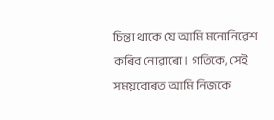চিন্তা থাকে যে আমি মনোনিৱেশ কৰিব নোৱাৰো। গতিকে, সেই সময়বোৰত আমি নিজকে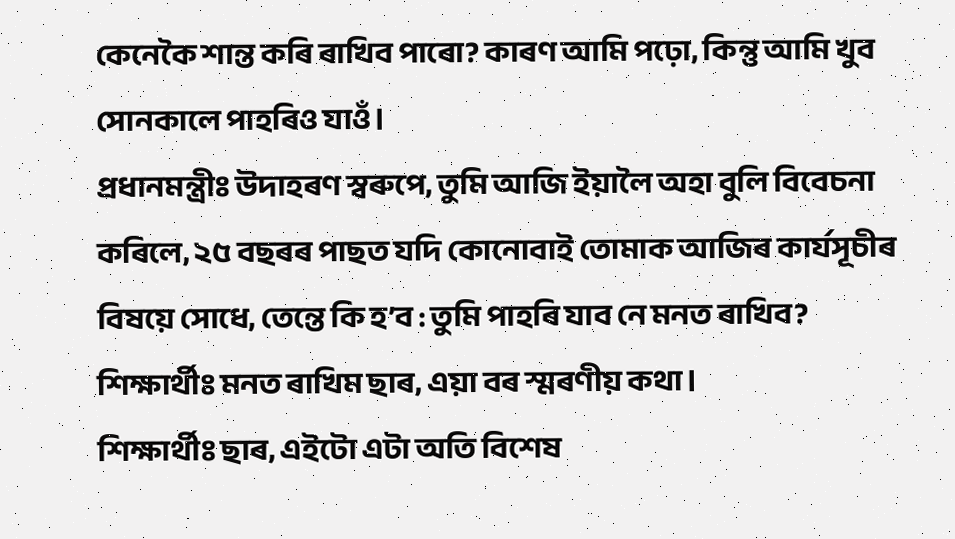কেনেকৈ শান্ত কৰি ৰাখিব পাৰো? কাৰণ আমি পঢ়ো, কিন্তু আমি খুব সোনকালে পাহৰিও যাওঁ।
প্ৰধানমন্ত্ৰীঃ উদাহৰণ স্বৰুপে, তুমি আজি ইয়ালৈ অহা বুলি বিবেচনা কৰিলে, ২৫ বছৰৰ পাছত যদি কোনোবাই তোমাক আজিৰ কাৰ্যসূচীৰ বিষয়ে সোধে, তেন্তে কি হ’ব : তুমি পাহৰি যাব নে মনত ৰাখিব?
শিক্ষাৰ্থীঃ মনত ৰাখিম ছাৰ, এয়া বৰ স্মৰণীয় কথা।
শিক্ষাৰ্থীঃ ছাৰ, এইটো এটা অতি বিশেষ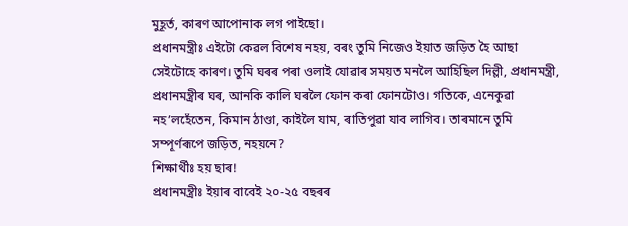মুহূৰ্ত, কাৰণ আপোনাক লগ পাইছো।
প্ৰধানমন্ত্ৰীঃ এইটো কেৱল বিশেষ নহয়, বৰং তুমি নিজেও ইয়াত জড়িত হৈ আছা সেইটোহে কাৰণ। তুমি ঘৰৰ পৰা ওলাই যোৱাৰ সময়ত মনলৈ আহিছিল দিল্লী, প্ৰধানমন্ত্ৰী, প্ৰধানমন্ত্ৰীৰ ঘৰ, আনকি কালি ঘৰলৈ ফোন কৰা ফোনটোও। গতিকে, এনেকুৱা নহ’লহেঁতেন, কিমান ঠাণ্ডা, কাইলৈ যাম, ৰাতিপুৱা যাব লাগিব। তাৰমানে তুমি সম্পূৰ্ণৰূপে জড়িত, নহয়নে?
শিক্ষাৰ্থীঃ হয় ছাৰ!
প্ৰধানমন্ত্ৰীঃ ইয়াৰ বাবেই ২০-২৫ বছৰৰ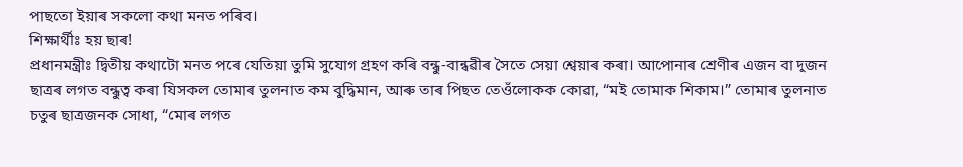পাছতো ইয়াৰ সকলো কথা মনত পৰিব।
শিক্ষাৰ্থীঃ হয় ছাৰ!
প্ৰধানমন্ত্ৰীঃ দ্বিতীয় কথাটো মনত পৰে যেতিয়া তুমি সুযোগ গ্ৰহণ কৰি বন্ধু-বান্ধৱীৰ সৈতে সেয়া শ্বেয়াৰ কৰা। আপোনাৰ শ্ৰেণীৰ এজন বা দুজন ছাত্ৰৰ লগত বন্ধুত্ব কৰা যিসকল তোমাৰ তুলনাত কম বুদ্ধিমান, আৰু তাৰ পিছত তেওঁলোকক কোৱা, “মই তোমাক শিকাম।” তোমাৰ তুলনাত চতুৰ ছাত্ৰজনক সোধা, “মোৰ লগত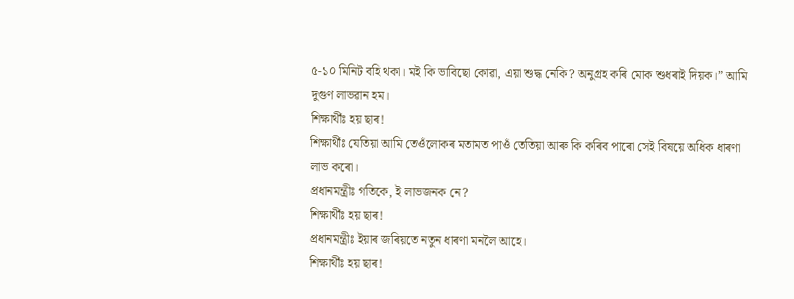৫-১০ মিনিট বহি থকা। মই কি ভাবিছো কোৱা, এয়া শুদ্ধ নেকি? অনুগ্ৰহ কৰি মোক শুধৰাই দিয়ক।” আমি দুগুণ লাভৱান হম।
শিক্ষাৰ্থীঃ হয় ছাৰ!
শিক্ষাৰ্থীঃ যেতিয়া আমি তেওঁলোকৰ মতামত পাওঁ তেতিয়া আৰু কি কৰিব পাৰো সেই বিষয়ে অধিক ধাৰণা লাভ কৰো।
প্ৰধানমন্ত্ৰীঃ গতিকে, ই লাভজনক নে?
শিক্ষাৰ্থীঃ হয় ছাৰ!
প্ৰধানমন্ত্ৰীঃ ইয়াৰ জৰিয়তে নতুন ধাৰণা মনলৈ আহে।
শিক্ষাৰ্থীঃ হয় ছাৰ!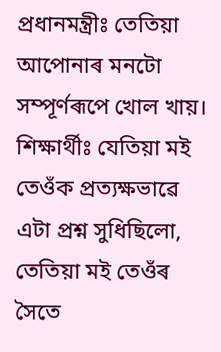প্ৰধানমন্ত্ৰীঃ তেতিয়া আপোনাৰ মনটো সম্পূৰ্ণৰূপে খোল খায়।
শিক্ষাৰ্থীঃ যেতিয়া মই তেওঁক প্ৰত্যক্ষভাৱে এটা প্ৰশ্ন সুধিছিলো, তেতিয়া মই তেওঁৰ সৈতে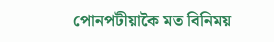পোনপটীয়াকৈ মত বিনিময়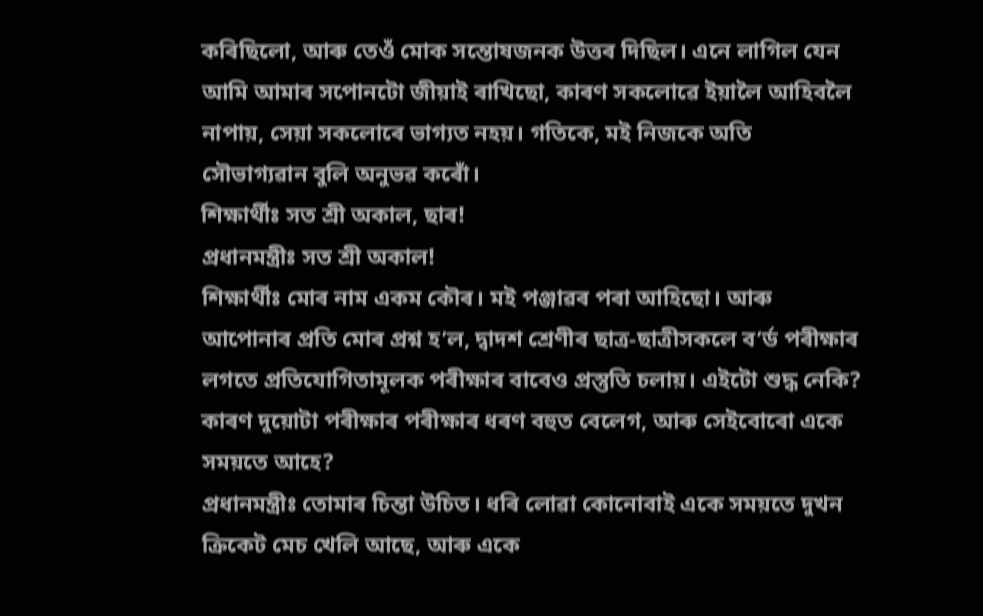কৰিছিলো, আৰু তেওঁ মোক সন্তোষজনক উত্তৰ দিছিল। এনে লাগিল যেন আমি আমাৰ সপোনটো জীয়াই ৰাখিছো, কাৰণ সকলোৱে ইয়ালৈ আহিবলৈ নাপায়, সেয়া সকলোৰে ভাগ্যত নহয়। গতিকে, মই নিজকে অতি সৌভাগ্যৱান বুলি অনুভৱ কৰোঁ।
শিক্ষাৰ্থীঃ সত শ্ৰী অকাল, ছাৰ!
প্ৰধানমন্ত্ৰীঃ সত শ্ৰী অকাল!
শিক্ষাৰ্থীঃ মোৰ নাম একম কৌৰ। মই পঞ্জাৱৰ পৰা আহিছো। আৰু আপোনাৰ প্ৰতি মোৰ প্ৰশ্ন হ’ল, দ্বাদশ শ্ৰেণীৰ ছাত্ৰ-ছাত্ৰীসকলে ব’ৰ্ড পৰীক্ষাৰ লগতে প্ৰতিযোগিতামূলক পৰীক্ষাৰ বাবেও প্ৰস্তুতি চলায়। এইটো শুদ্ধ নেকি? কাৰণ দুয়োটা পৰীক্ষাৰ পৰীক্ষাৰ ধৰণ বহুত বেলেগ, আৰু সেইবোৰো একে সময়তে আহে?
প্ৰধানমন্ত্ৰীঃ তোমাৰ চিন্তা উচিত। ধৰি লোৱা কোনোবাই একে সময়তে দুখন ক্ৰিকেট মেচ খেলি আছে, আৰু একে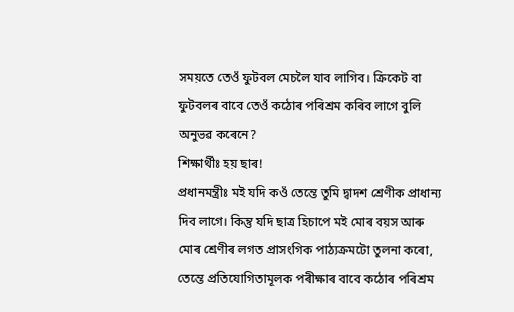সময়তে তেওঁ ফুটবল মেচলৈ যাব লাগিব। ক্ৰিকেট বা ফুটবলৰ বাবে তেওঁ কঠোৰ পৰিশ্ৰম কৰিব লাগে বুলি অনুভৱ কৰেনে?
শিক্ষাৰ্থীঃ হয় ছাৰ!
প্ৰধানমন্ত্ৰীঃ মই যদি কওঁ তেন্তে তুমি দ্বাদশ শ্ৰেণীক প্ৰাধান্য দিব লাগে। কিন্তু যদি ছাত্ৰ হিচাপে মই মোৰ বয়স আৰু মোৰ শ্ৰেণীৰ লগত প্ৰাসংগিক পাঠ্যক্ৰমটো তুলনা কৰো, তেন্তে প্ৰতিযোগিতামূলক পৰীক্ষাৰ বাবে কঠোৰ পৰিশ্ৰম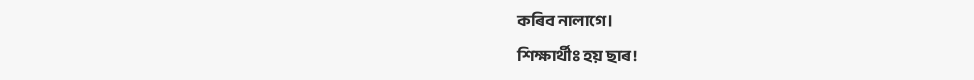কৰিব নালাগে।
শিক্ষাৰ্থীঃ হয় ছাৰ!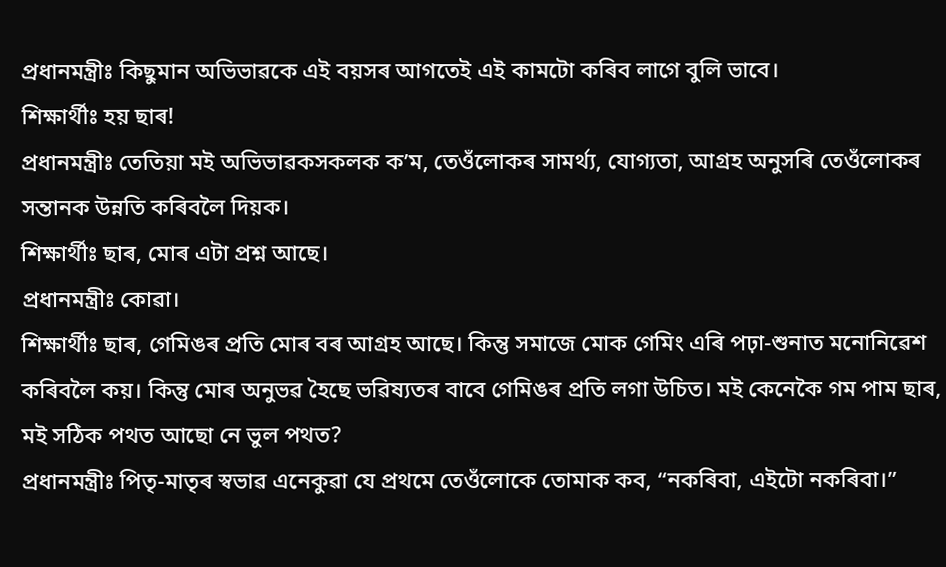প্ৰধানমন্ত্ৰীঃ কিছুমান অভিভাৱকে এই বয়সৰ আগতেই এই কামটো কৰিব লাগে বুলি ভাবে।
শিক্ষাৰ্থীঃ হয় ছাৰ!
প্ৰধানমন্ত্ৰীঃ তেতিয়া মই অভিভাৱকসকলক ক’ম, তেওঁলোকৰ সামৰ্থ্য, যোগ্যতা, আগ্ৰহ অনুসৰি তেওঁলোকৰ সন্তানক উন্নতি কৰিবলৈ দিয়ক।
শিক্ষাৰ্থীঃ ছাৰ, মোৰ এটা প্ৰশ্ন আছে।
প্ৰধানমন্ত্ৰীঃ কোৱা।
শিক্ষাৰ্থীঃ ছাৰ, গেমিঙৰ প্ৰতি মোৰ বৰ আগ্ৰহ আছে। কিন্তু সমাজে মোক গেমিং এৰি পঢ়া-শুনাত মনোনিৱেশ কৰিবলৈ কয়। কিন্তু মোৰ অনুভৱ হৈছে ভৱিষ্যতৰ বাবে গেমিঙৰ প্ৰতি লগা উচিত। মই কেনেকৈ গম পাম ছাৰ, মই সঠিক পথত আছো নে ভুল পথত?
প্ৰধানমন্ত্ৰীঃ পিতৃ-মাতৃৰ স্বভাৱ এনেকুৱা যে প্ৰথমে তেওঁলোকে তোমাক কব, “নকৰিবা, এইটো নকৰিবা।”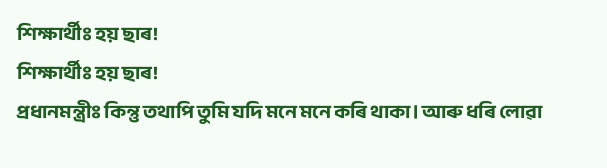শিক্ষাৰ্থীঃ হয় ছাৰ!
শিক্ষাৰ্থীঃ হয় ছাৰ!
প্ৰধানমন্ত্ৰীঃ কিন্তু তথাপি তুমি যদি মনে মনে কৰি থাকা। আৰু ধৰি লোৱা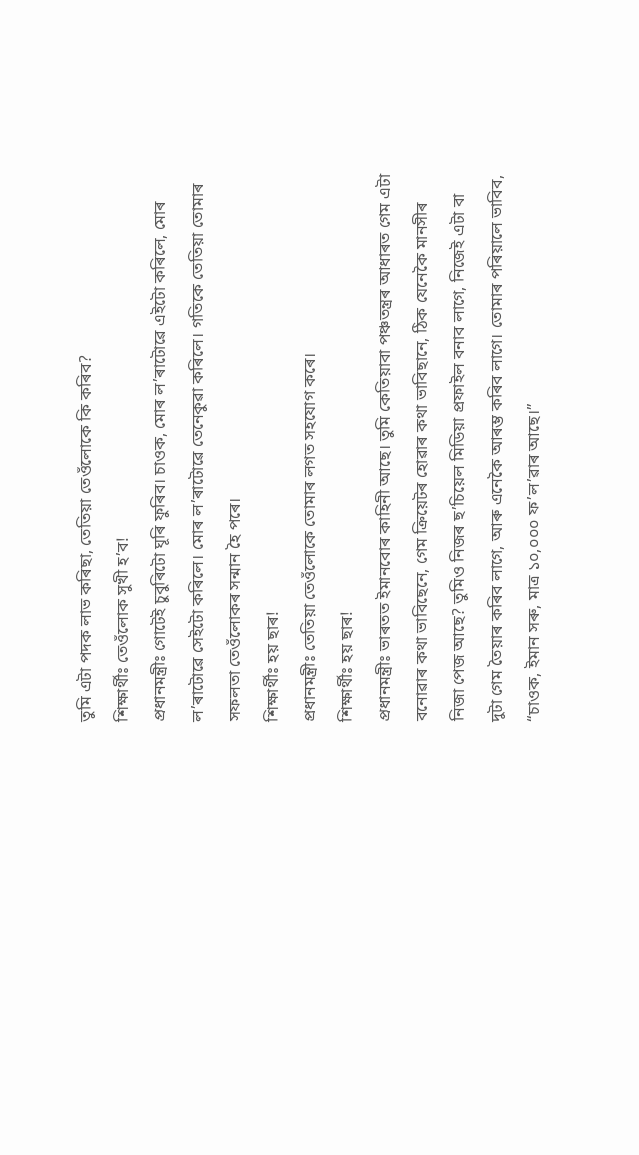তুমি এটা পদক লাভ কৰিছা, তেতিয়া তেওঁলোকে কি কৰিব?
শিক্ষাৰ্থীঃ তেওঁলোক সুখী হ’ব!
প্ৰধানমন্ত্ৰীঃ গোটেই চুবুৰিটো ঘূৰি ফুৰিব। চাওক, মোৰ ল’ৰাটোৱে এইটো কৰিলে, মোৰ ল’ৰাটোৱে সেইটো কৰিলে। মোৰ ল’ৰাটোৱে তেনেকুৱা কৰিলে। গতিকে তেতিয়া তোমাৰ সফলতা তেওঁলোকৰ সন্মান হৈ পৰে।
শিক্ষাৰ্থীঃ হয় ছাৰ!
প্ৰধানমন্ত্ৰীঃ তেতিয়া তেওঁলোকে তোমাৰ লগত সহযোগ কৰে।
শিক্ষাৰ্থীঃ হয় ছাৰ!
প্ৰধানমন্ত্ৰীঃ ভাৰতত ইমানবোৰ কাহিনী আছে। তুমি কেতিয়াবা পঞ্চতন্ত্ৰৰ আধাৰত গেম এটা বনোৱাৰ কথা ভাবিছেনে, গেম ক্ৰিয়েটৰ হোৱাৰ কথা ভাবিছানে, ঠিক যেনেকৈ মানসীৰ নিজা পেজ আছে? তুমিও নিজৰ ছ’চিয়েল মিডিয়া প্ৰফাইল বনাব লাগে, নিজেই এটা বা দুটা গেম তৈয়াৰ কৰিব লাগে, আৰু এনেকৈ আৰম্ভ কৰিব লাগে। তোমাৰ পৰিয়ালে ভাবিব, “চাওক, ইমান সৰু, মাত্ৰ ১০,০০০ ফ’ল’ৱাৰ আছে।”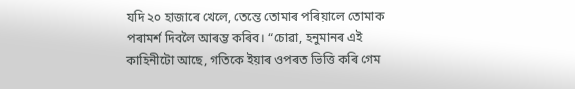যদি ২০ হাজাৰে খেলে, তেন্তে তোমাৰ পৰিয়ালে তোমাক পৰামৰ্শ দিবলৈ আৰম্ভ কৰিব। “চোৱা, হনুমানৰ এই কাহিনীটো আছে, গতিকে ইয়াৰ ওপৰত ভিত্তি কৰি গেম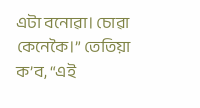এটা বনোৱা। চোৱা কেনেকৈ।” তেতিয়া ক’ব, “এই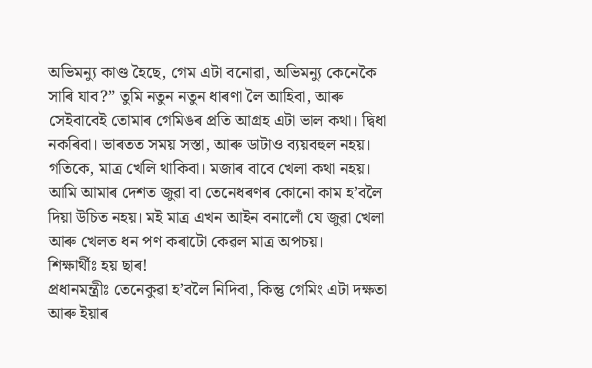অভিমন্যু কাণ্ড হৈছে, গেম এটা বনোৱা, অভিমন্যু কেনেকৈ সাৰি যাব?” তুমি নতুন নতুন ধাৰণা লৈ আহিবা, আৰু সেইবাবেই তোমাৰ গেমিঙৰ প্ৰতি আগ্ৰহ এটা ভাল কথা। দ্বিধা নকৰিবা। ভাৰতত সময় সস্তা, আৰু ডাটাও ব্যয়বহুল নহয়। গতিকে, মাত্ৰ খেলি থাকিবা। মজাৰ বাবে খেলা কথা নহয়। আমি আমাৰ দেশত জুৱা বা তেনেধৰণৰ কোনো কাম হ’বলৈ দিয়া উচিত নহয়। মই মাত্ৰ এখন আইন বনালোঁ যে জুৱা খেলা আৰু খেলত ধন পণ কৰাটো কেৱল মাত্ৰ অপচয়।
শিক্ষাৰ্থীঃ হয় ছাৰ!
প্ৰধানমন্ত্ৰীঃ তেনেকুৱা হ’বলৈ নিদিবা, কিন্তু গেমিং এটা দক্ষতা আৰু ইয়াৰ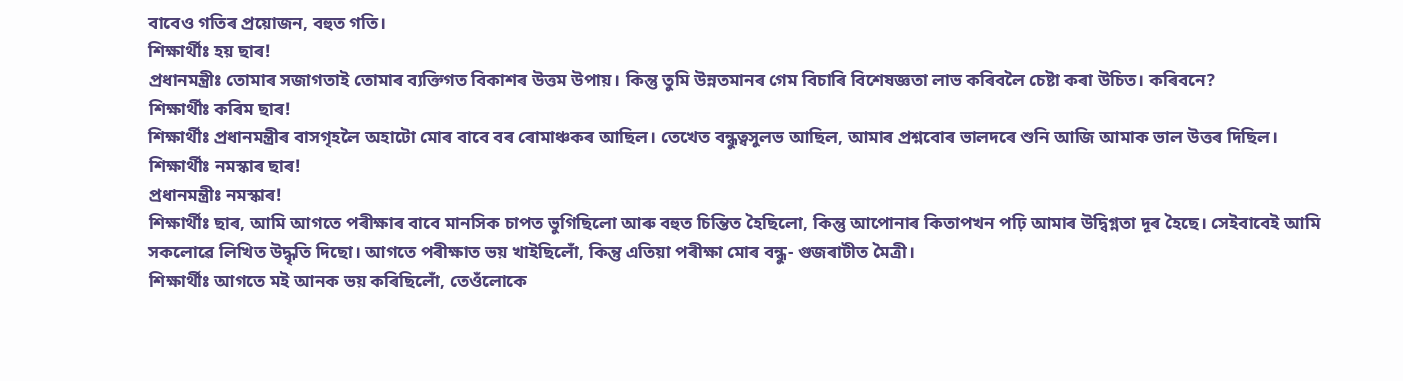বাবেও গতিৰ প্ৰয়োজন, বহুত গতি।
শিক্ষাৰ্থীঃ হয় ছাৰ!
প্ৰধানমন্ত্ৰীঃ তোমাৰ সজাগতাই তোমাৰ ব্যক্তিগত বিকাশৰ উত্তম উপায়। কিন্তু তুমি উন্নতমানৰ গেম বিচাৰি বিশেষজ্ঞতা লাভ কৰিবলৈ চেষ্টা কৰা উচিত। কৰিবনে?
শিক্ষাৰ্থীঃ কৰিম ছাৰ!
শিক্ষাৰ্থীঃ প্ৰধানমন্ত্ৰীৰ বাসগৃহলৈ অহাটো মোৰ বাবে বৰ ৰোমাঞ্চকৰ আছিল। তেখেত বন্ধুত্বসুলভ আছিল, আমাৰ প্ৰশ্নবোৰ ভালদৰে শুনি আজি আমাক ভাল উত্তৰ দিছিল।
শিক্ষাৰ্থীঃ নমস্কাৰ ছাৰ!
প্ৰধানমন্ত্ৰীঃ নমস্কাৰ!
শিক্ষাৰ্থীঃ ছাৰ, আমি আগতে পৰীক্ষাৰ বাবে মানসিক চাপত ভুগিছিলো আৰু বহুত চিন্তিত হৈছিলো, কিন্তু আপোনাৰ কিতাপখন পঢ়ি আমাৰ উদ্বিগ্নতা দূৰ হৈছে। সেইবাবেই আমি সকলোৱে লিখিত উদ্ধৃতি দিছো। আগতে পৰীক্ষাত ভয় খাইছিলোঁ, কিন্তু এতিয়া পৰীক্ষা মোৰ বন্ধু- গুজৰাটীত মৈত্ৰী।
শিক্ষাৰ্থীঃ আগতে মই আনক ভয় কৰিছিলোঁ, তেওঁলোকে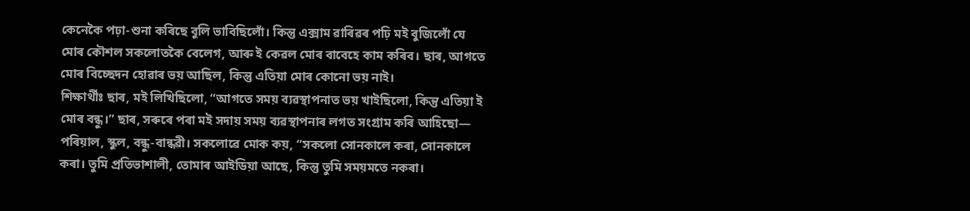কেনেকৈ পঢ়া-শুনা কৰিছে বুলি ভাবিছিলোঁ। কিন্তু এক্সাম ৱাৰিৱৰ পঢ়ি মই বুজিলোঁ যে মোৰ কৌশল সকলোতকৈ বেলেগ, আৰু ই কেৱল মোৰ বাবেহে কাম কৰিব। ছাৰ, আগতে মোৰ বিচ্ছেদন হোৱাৰ ভয় আছিল, কিন্তু এতিয়া মোৰ কোনো ভয় নাই।
শিক্ষাৰ্থীঃ ছাৰ, মই লিখিছিলো, “আগতে সময় ব্যৱস্থাপনাত ভয় খাইছিলো, কিন্তু এতিয়া ই মোৰ বন্ধু।” ছাৰ, সৰুৰে পৰা মই সদায় সময় ব্যৱস্থাপনাৰ লগত সংগ্ৰাম কৰি আহিছো— পৰিয়াল, স্কুল, বন্ধু-বান্ধৱী। সকলোৱে মোক কয়, “সকলো সোনকালে কৰা, সোনকালে কৰা। তুমি প্ৰতিভাশালী, তোমাৰ আইডিয়া আছে, কিন্তু তুমি সময়মতে নকৰা।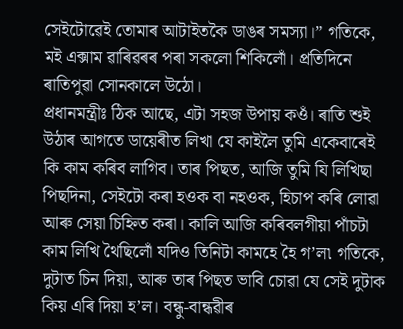সেইটোৱেই তোমাৰ আটাইতকৈ ডাঙৰ সমস্যা।” গতিকে, মই এক্সাম ৱাৰিৱৰৰ পৰা সকলো শিকিলোঁ। প্ৰতিদিনে ৰাতিপুৱা সোনকালে উঠো।
প্ৰধানমন্ত্ৰীঃ ঠিক আছে, এটা সহজ উপায় কওঁ। ৰাতি শুই উঠাৰ আগতে ডায়েৰীত লিখা যে কাইলৈ তুমি একেবাৰেই কি কাম কৰিব লাগিব। তাৰ পিছত, আজি তুমি যি লিখিছা পিছদিনা, সেইটো কৰা হওক বা নহওক, হিচাপ কৰি লোৱা আৰু সেয়া চিহ্নিত কৰা। কালি আজি কৰিবলগীয়া পাঁচটা কাম লিখি থৈছিলোঁ যদিও তিনিটা কামহে হৈ গ’ল৷ গতিকে, দুটাত চিন দিয়া, আৰু তাৰ পিছত ভাবি চোৱা যে সেই দুটাক কিয় এৰি দিয়া হ’ল। বন্ধু-বান্ধৱীৰ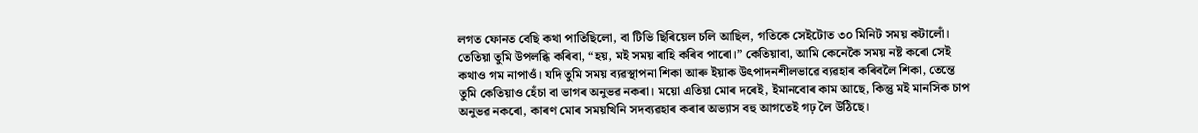লগত ফোনত বেছি কথা পাতিছিলো, বা টিভি ছিৰিয়েল চলি আছিল, গতিকে সেইটোত ৩০ মিনিট সময় কটালোঁ। তেতিয়া তুমি উপলব্ধি কৰিবা, “হয়, মই সময় ৰাহি কৰিব পাৰো।” কেতিয়াবা, আমি কেনেকৈ সময় নষ্ট কৰো সেই কথাও গম নাপাওঁ। যদি তুমি সময় ব্যৱস্থাপনা শিকা আৰু ইয়াক উৎপাদনশীলভাৱে ব্যৱহাৰ কৰিবলৈ শিকা, তেন্তে তুমি কেতিয়াও হেঁচা বা ভাগৰ অনুভৱ নকৰা। ময়ো এতিয়া মোৰ দৰেই, ইমানবোৰ কাম আছে, কিন্তু মই মানসিক চাপ অনুভৱ নকৰো, কাৰণ মোৰ সময়খিনি সদব্যৱহাৰ কৰাৰ অভ্যাস বহু আগতেই গঢ় লৈ উঠিছে।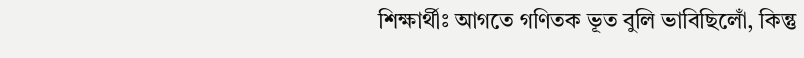শিক্ষাৰ্থীঃ আগতে গণিতক ভূত বুলি ভাবিছিলোঁ, কিন্তু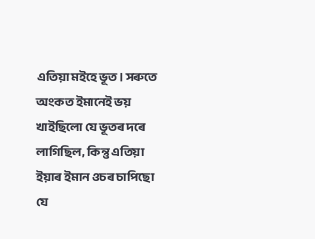এতিয়া মইহে ভূত। সৰুতে অংকত ইমানেই ভয় খাইছিলো যে ভূতৰ দৰে লাগিছিল, কিন্তু এতিয়া ইয়াৰ ইমান ওচৰ চাপিছো যে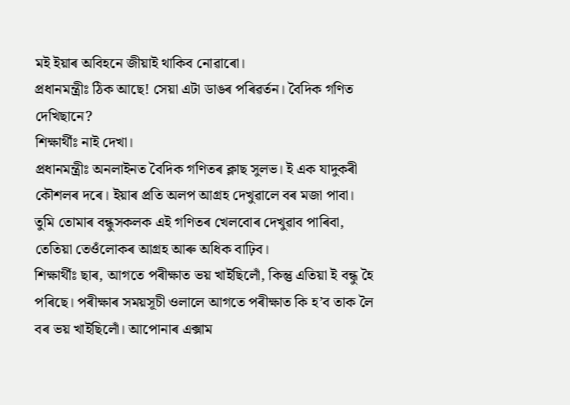মই ইয়াৰ অবিহনে জীয়াই থাকিব নোৱাৰো।
প্ৰধানমন্ত্ৰীঃ ঠিক আছে! সেয়া এটা ডাঙৰ পৰিৱৰ্তন। বৈদিক গণিত দেখিছানে?
শিক্ষাৰ্থীঃ নাই দেখা।
প্ৰধানমন্ত্ৰীঃ অনলাইনত বৈদিক গণিতৰ ক্লাছ সুলভ। ই এক যাদুকৰী কৌশলৰ দৰে। ইয়াৰ প্ৰতি অলপ আগ্ৰহ দেখুৱালে বৰ মজা পাবা। তুমি তোমাৰ বন্ধুসকলক এই গণিতৰ খেলবোৰ দেখুৱাব পাৰিবা, তেতিয়া তেওঁলোকৰ আগ্ৰহ আৰু অধিক বাঢ়িব।
শিক্ষাৰ্থীঃ ছাৰ, আগতে পৰীক্ষাত ভয় খাইছিলোঁ, কিন্তু এতিয়া ই বন্ধু হৈ পৰিছে। পৰীক্ষাৰ সময়সূচী ওলালে আগতে পৰীক্ষাত কি হ’ব তাক লৈ বৰ ভয় খাইছিলোঁ। আপোনাৰ এক্সাম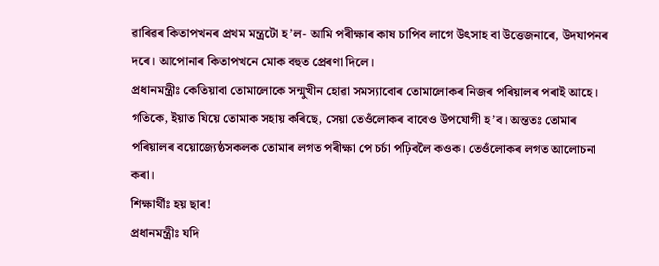ৱাৰিৱৰ কিতাপখনৰ প্ৰথম মন্ত্ৰটো হ’ল- আমি পৰীক্ষাৰ কাষ চাপিব লাগে উৎসাহ বা উত্তেজনাৰে, উদযাপনৰ দৰে। আপোনাৰ কিতাপখনে মোক বহুত প্ৰেৰণা দিলে।
প্ৰধানমন্ত্ৰীঃ কেতিয়াবা তোমালোকে সন্মুখীন হোৱা সমস্যাবোৰ তোমালোকৰ নিজৰ পৰিয়ালৰ পৰাই আহে। গতিকে, ইয়াত যিয়ে তোমাক সহায় কৰিছে, সেয়া তেওঁলোকৰ বাবেও উপযোগী হ’ব। অন্ততঃ তোমাৰ পৰিয়ালৰ বয়োজ্যেষ্ঠসকলক তোমাৰ লগত পৰীক্ষা পে চৰ্চা পঢ়িবলৈ কওক। তেওঁলোকৰ লগত আলোচনা কৰা।
শিক্ষাৰ্থীঃ হয় ছাৰ!
প্ৰধানমন্ত্ৰীঃ যদি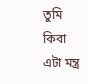তুমি কিবা এটা মন্ত্ৰ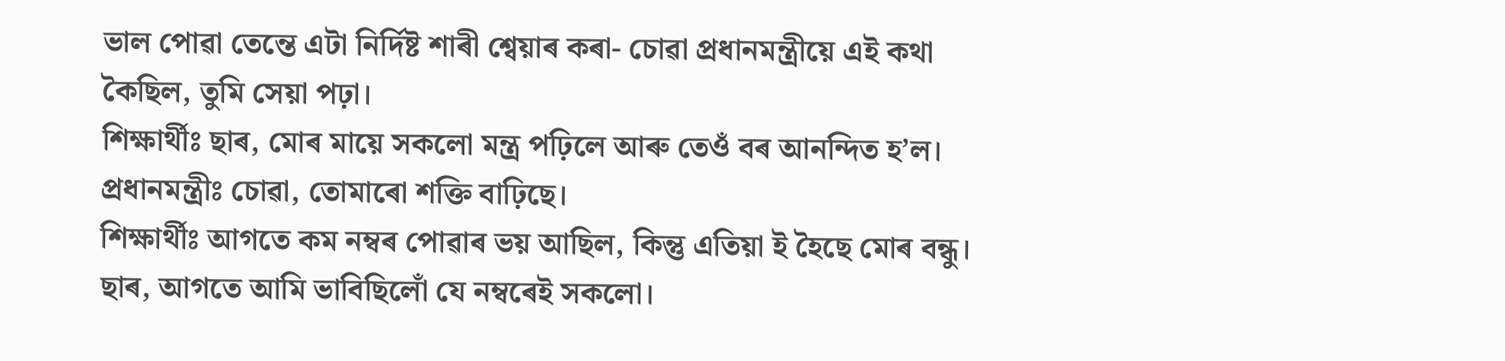ভাল পোৱা তেন্তে এটা নিৰ্দিষ্ট শাৰী শ্বেয়াৰ কৰা- চোৱা প্ৰধানমন্ত্ৰীয়ে এই কথা কৈছিল, তুমি সেয়া পঢ়া।
শিক্ষাৰ্থীঃ ছাৰ, মোৰ মায়ে সকলো মন্ত্ৰ পঢ়িলে আৰু তেওঁ বৰ আনন্দিত হ’ল।
প্ৰধানমন্ত্ৰীঃ চোৱা, তোমাৰো শক্তি বাঢ়িছে।
শিক্ষাৰ্থীঃ আগতে কম নম্বৰ পোৱাৰ ভয় আছিল, কিন্তু এতিয়া ই হৈছে মোৰ বন্ধু। ছাৰ, আগতে আমি ভাবিছিলোঁ যে নম্বৰেই সকলো।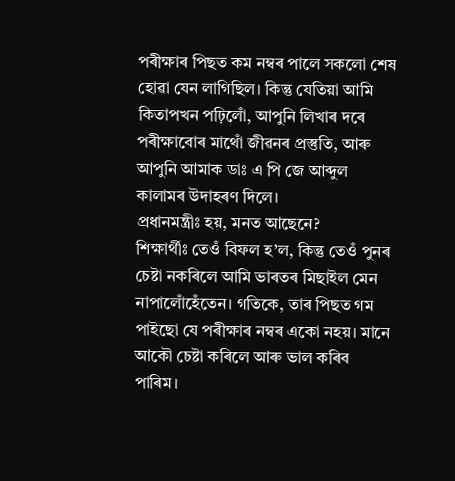পৰীক্ষাৰ পিছত কম নম্বৰ পালে সকলো শেষ হোৱা যেন লাগিছিল। কিন্তু যেতিয়া আমি কিতাপখন পঢ়িলোঁ, আপুনি লিখাৰ দৰে পৰীক্ষাবোৰ মাথোঁ জীৱনৰ প্ৰস্তুতি, আৰু আপুনি আমাক ডাঃ এ পি জে আব্দুল কালামৰ উদাহৰণ দিলে।
প্ৰধানমন্ত্ৰীঃ হয়, মনত আছেনে?
শিক্ষাৰ্থীঃ তেওঁ বিফল হ’ল, কিন্তু তেওঁ পুনৰ চেষ্টা নকৰিলে আমি ভাৰতৰ মিছাইল মেন নাপালোঁহেঁতেন। গতিকে, তাৰ পিছত গম পাইছো যে পৰীক্ষাৰ নম্বৰ একো নহয়। মানে আকৌ চেষ্টা কৰিলে আৰু ভাল কৰিব পাৰিম।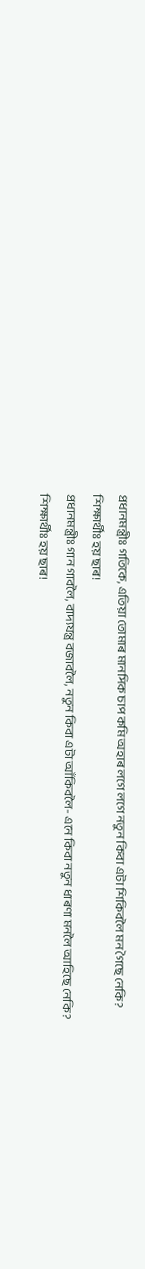প্ৰধানমন্ত্ৰীঃ গতিকে, এতিয়া তোমাৰ মানসিক চাপ কমি অহাৰ লগে লগে নতুন কিবা এটা শিকিবলৈ মন গৈছে নেকি?
শিক্ষাৰ্থীঃ হয় ছাৰ!
প্ৰধানমন্ত্ৰীঃ গান গাবলৈ, বাদ্যযন্ত্ৰ বজাবলৈ, নতুন কিবা এটা আঁকিবলৈ- এনে কিবা নতুন ধাৰণা মনলৈ আহিছে নেকি ?
শিক্ষাৰ্থীঃ হয় ছাৰ!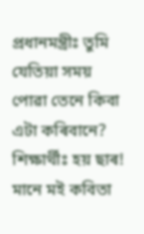প্ৰধানমন্ত্ৰীঃ তুমি যেতিয়া সময় পোৱা তেনে কিবা এটা কৰিবানে?
শিক্ষাৰ্থীঃ হয় ছাৰ! মানে মই কবিতা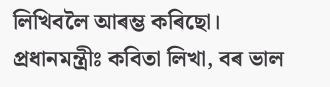লিখিবলৈ আৰম্ভ কৰিছো।
প্ৰধানমন্ত্ৰীঃ কবিতা লিখা, বৰ ভাল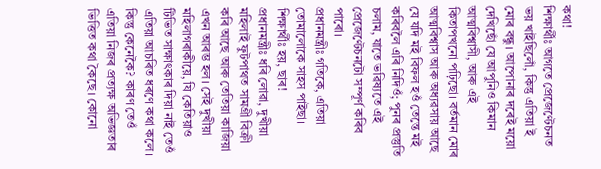কথা!
শিক্ষাৰ্থীঃ আগতে প্ৰেজেণ্টেচনত ভয় খাইছিলোঁ, কিন্তু এতিয়া ই মোৰ বন্ধু। আপোনাৰ দৰেই ময়ো দেখিছোঁ যে আপুনিও কিমান আত্মবিশ্বাসী, আৰু এই কিতাপখনো পঢ়িছো। বৰ্তমান মোৰ আত্মবিশ্বাস আৰু অধ্যৱসায় আছে যে যদি মই বিফল হওঁ তেন্তে মই কৰিবলৈ এৰি নিদিওঁ; পুনৰ প্ৰস্তুতি চলাম, যাতে ভৱিষ্যতে এই প্ৰেজেণ্টেচনটো সম্পূৰ্ণ কৰিব পাৰো।
প্ৰধানমন্ত্ৰীঃ গতিকে, এতিয়া তোমালোকে সাহস পাইছা।
শিক্ষাৰ্থীঃ হয়, ছাৰ!
প্ৰধানমন্ত্ৰীঃ ধৰি লোৱা, দুখীয়া মহিলাই ফুটপাথত সামগ্ৰী বিক্ৰী কৰি আছে আৰু তেতিয়া কাজিয়া এখন আৰম্ভ হল। সেই দুখীয়া মহিলাগৰাকীয়ে, যি কেতিয়াও টিভিত সাক্ষাৎকাৰ দিয়া নাই তেওঁ এতিয়া আচৰিত ধৰণে কথা কলে। কিন্তু কেনেকৈ? কাৰণ তেওঁ এতিয়া নিজৰ প্ৰত্যক্ষ অভিজ্ঞতাৰ ভিত্তিত কথা কৈছে। কোনো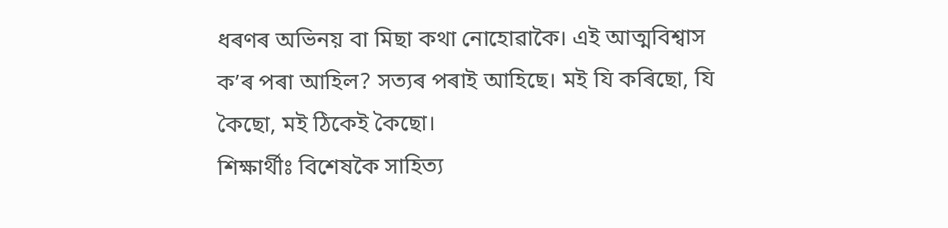ধৰণৰ অভিনয় বা মিছা কথা নোহোৱাকৈ। এই আত্মবিশ্বাস ক’ৰ পৰা আহিল? সত্যৰ পৰাই আহিছে। মই যি কৰিছো, যি কৈছো, মই ঠিকেই কৈছো।
শিক্ষাৰ্থীঃ বিশেষকৈ সাহিত্য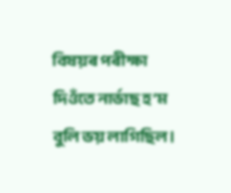বিষয়ৰ পৰীক্ষা দিওঁতে নাৰ্ভাছ হ’ম বুলি ভয় লাগিছিল।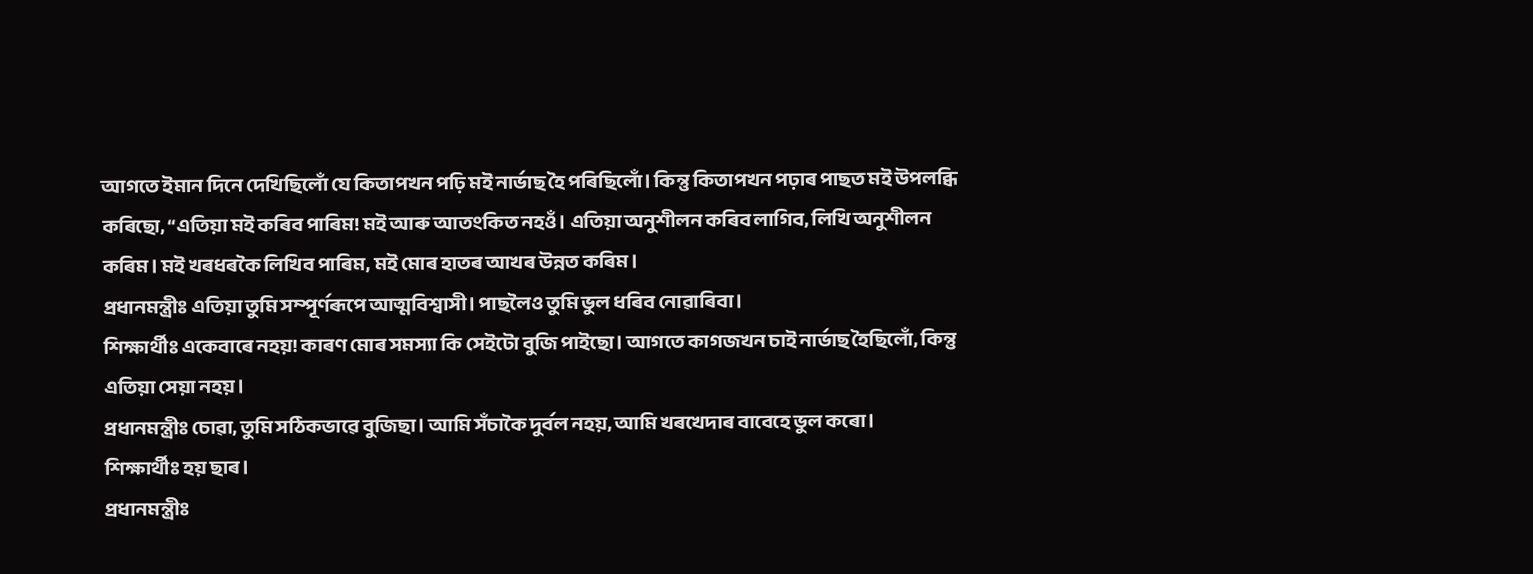আগতে ইমান দিনে দেখিছিলোঁ যে কিতাপখন পঢ়ি মই নাৰ্ভাছ হৈ পৰিছিলোঁ। কিন্তু কিতাপখন পঢ়াৰ পাছত মই উপলব্ধি কৰিছো, “এতিয়া মই কৰিব পাৰিম! মই আৰু আতংকিত নহওঁ। এতিয়া অনুশীলন কৰিব লাগিব, লিখি অনুশীলন কৰিম। মই খৰধৰকৈ লিখিব পাৰিম, মই মোৰ হাতৰ আখৰ উন্নত কৰিম।
প্ৰধানমন্ত্ৰীঃ এতিয়া তুমি সম্পূৰ্ণৰূপে আত্মবিশ্বাসী। পাছলৈও তুমি ভুল ধৰিব নোৱাৰিবা।
শিক্ষাৰ্থীঃ একেবাৰে নহয়! কাৰণ মোৰ সমস্যা কি সেইটো বুজি পাইছো। আগতে কাগজখন চাই নাৰ্ভাছ হৈছিলোঁ, কিন্তু এতিয়া সেয়া নহয়।
প্ৰধানমন্ত্ৰীঃ চোৱা, তুমি সঠিকভাৱে বুজিছা। আমি সঁচাকৈ দুৰ্বল নহয়, আমি খৰখেদাৰ বাবেহে ভুল কৰো।
শিক্ষাৰ্থীঃ হয় ছাৰ।
প্ৰধানমন্ত্ৰীঃ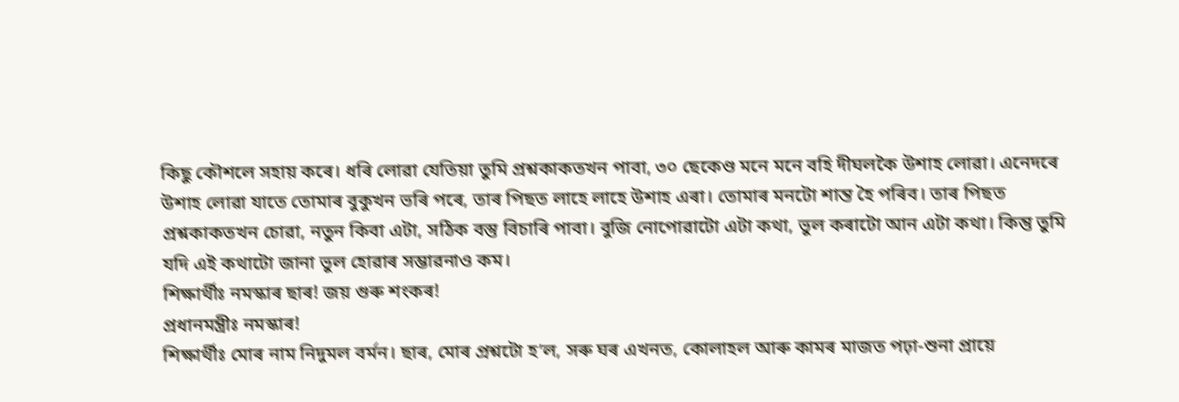কিছু কৌশলে সহায় কৰে। ধৰি লোৱা যেতিয়া তুমি প্ৰশ্নকাকতখন পাবা, ৩০ ছেকেণ্ড মনে মনে বহি দীঘলকৈ উশাহ লোৱা। এনেদৰে উশাহ লোৱা যাতে তোমাৰ বুকুখন ভৰি পৰে, তাৰ পিছত লাহে লাহে উশাহ এৰা। তোমাৰ মনটো শান্ত হৈ পৰিব। তাৰ পিছত প্ৰশ্নকাকতখন চোৱা, নতুন কিবা এটা, সঠিক বস্তু বিচাৰি পাবা। বুজি নোপোৱাটো এটা কথা, ভুল কৰাটো আন এটা কথা। কিন্তু তুমি যদি এই কথাটো জানা ভুল হোৱাৰ সম্ভাৱনাও কম।
শিক্ষাৰ্থীঃ নমস্কাৰ ছাৰ! জয় গুৰু শংকৰ!
প্ৰধানমন্ত্ৰীঃ নমস্কাৰ!
শিক্ষাৰ্থীঃ মোৰ নাম নিদুমল বৰ্মন। ছাৰ, মোৰ প্ৰশ্নটো হ’ল, সৰু ঘৰ এখনত, কোলাহল আৰু কামৰ মাজত পঢ়া-শুনা প্ৰায়ে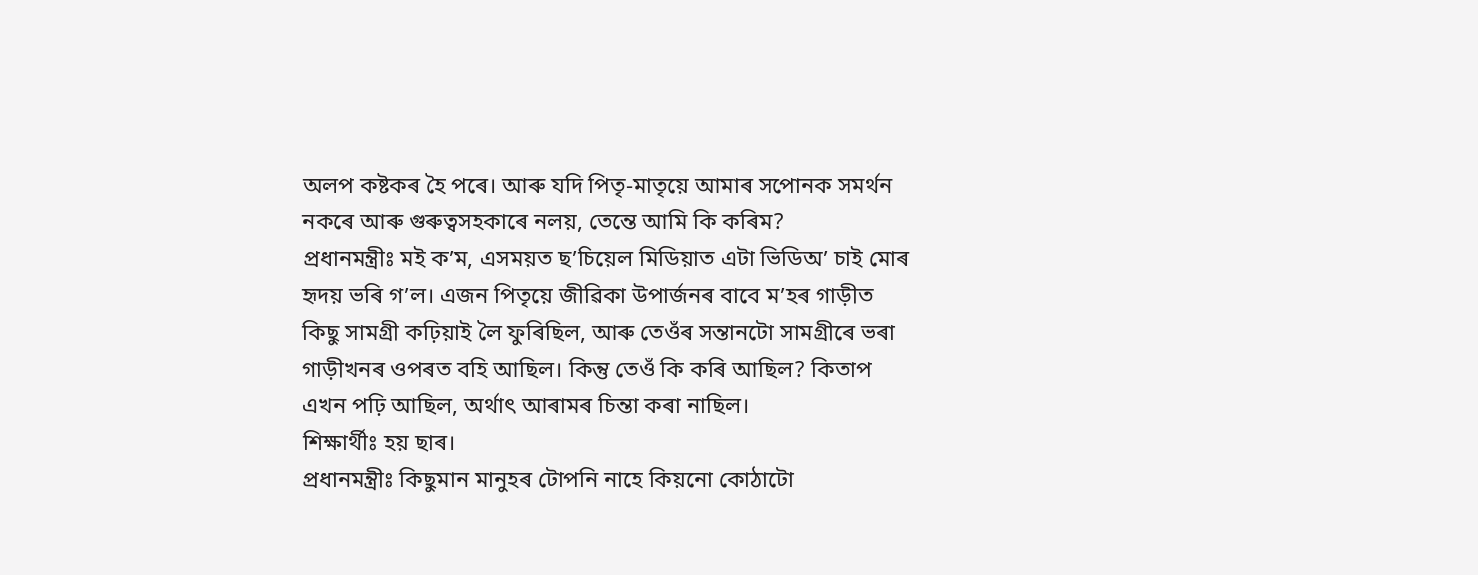অলপ কষ্টকৰ হৈ পৰে। আৰু যদি পিতৃ-মাতৃয়ে আমাৰ সপোনক সমৰ্থন নকৰে আৰু গুৰুত্বসহকাৰে নলয়, তেন্তে আমি কি কৰিম?
প্ৰধানমন্ত্ৰীঃ মই ক’ম, এসময়ত ছ’চিয়েল মিডিয়াত এটা ভিডিঅ’ চাই মোৰ হৃদয় ভৰি গ’ল। এজন পিতৃয়ে জীৱিকা উপাৰ্জনৰ বাবে ম’হৰ গাড়ীত কিছু সামগ্ৰী কঢ়িয়াই লৈ ফুৰিছিল, আৰু তেওঁৰ সন্তানটো সামগ্ৰীৰে ভৰা গাড়ীখনৰ ওপৰত বহি আছিল। কিন্তু তেওঁ কি কৰি আছিল? কিতাপ এখন পঢ়ি আছিল, অৰ্থাৎ আৰামৰ চিন্তা কৰা নাছিল।
শিক্ষাৰ্থীঃ হয় ছাৰ।
প্ৰধানমন্ত্ৰীঃ কিছুমান মানুহৰ টোপনি নাহে কিয়নো কোঠাটো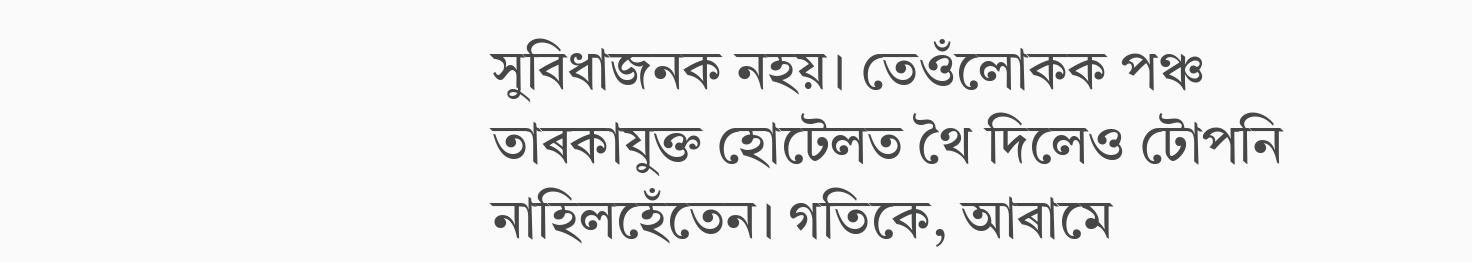সুবিধাজনক নহয়। তেওঁলোকক পঞ্চ তাৰকাযুক্ত হোটেলত থৈ দিলেও টোপনি নাহিলহেঁতেন। গতিকে, আৰামে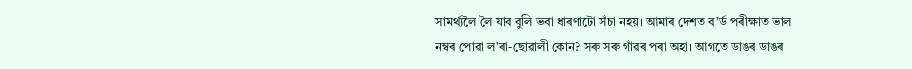সামৰ্থ্যলৈ লৈ যাব বুলি ভবা ধাৰণাটো সঁচা নহয়। আমাৰ দেশত ব’ৰ্ড পৰীক্ষাত ভাল নম্বৰ পোৱা ল’ৰা-ছোৱালী কোন? সৰু সৰু গাঁৱৰ পৰা অহা। আগতে ডাঙৰ ডাঙৰ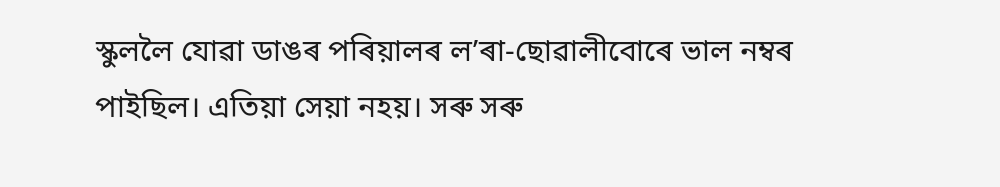স্কুললৈ যোৱা ডাঙৰ পৰিয়ালৰ ল’ৰা-ছোৱালীবোৰে ভাল নম্বৰ পাইছিল। এতিয়া সেয়া নহয়। সৰু সৰু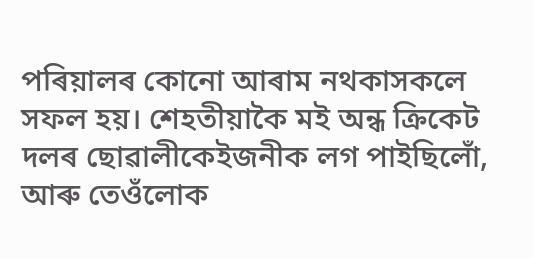পৰিয়ালৰ কোনো আৰাম নথকাসকলে সফল হয়। শেহতীয়াকৈ মই অন্ধ ক্ৰিকেট দলৰ ছোৱালীকেইজনীক লগ পাইছিলোঁ, আৰু তেওঁলোক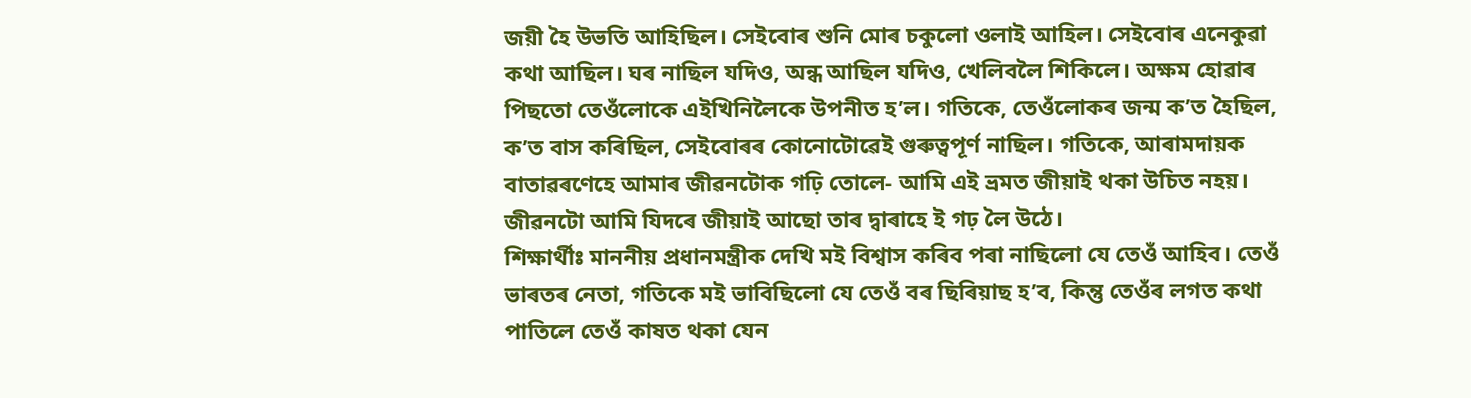জয়ী হৈ উভতি আহিছিল। সেইবোৰ শুনি মোৰ চকুলো ওলাই আহিল। সেইবোৰ এনেকুৱা কথা আছিল। ঘৰ নাছিল যদিও, অন্ধ আছিল যদিও, খেলিবলৈ শিকিলে। অক্ষম হোৱাৰ পিছতো তেওঁলোকে এইখিনিলৈকে উপনীত হ’ল। গতিকে, তেওঁলোকৰ জন্ম ক’ত হৈছিল, ক’ত বাস কৰিছিল, সেইবোৰৰ কোনোটোৱেই গুৰুত্বপূৰ্ণ নাছিল। গতিকে, আৰামদায়ক বাতাৱৰণেহে আমাৰ জীৱনটোক গঢ়ি তোলে- আমি এই ভ্ৰমত জীয়াই থকা উচিত নহয়। জীৱনটো আমি যিদৰে জীয়াই আছো তাৰ দ্বাৰাহে ই গঢ় লৈ উঠে।
শিক্ষাৰ্থীঃ মাননীয় প্ৰধানমন্ত্ৰীক দেখি মই বিশ্বাস কৰিব পৰা নাছিলো যে তেওঁ আহিব। তেওঁ ভাৰতৰ নেতা, গতিকে মই ভাবিছিলো যে তেওঁ বৰ ছিৰিয়াছ হ’ব, কিন্তু তেওঁৰ লগত কথা পাতিলে তেওঁ কাষত থকা যেন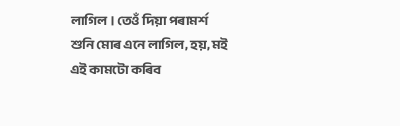লাগিল। তেওঁ দিয়া পৰামৰ্শ শুনি মোৰ এনে লাগিল, হয়, মই এই কামটো কৰিব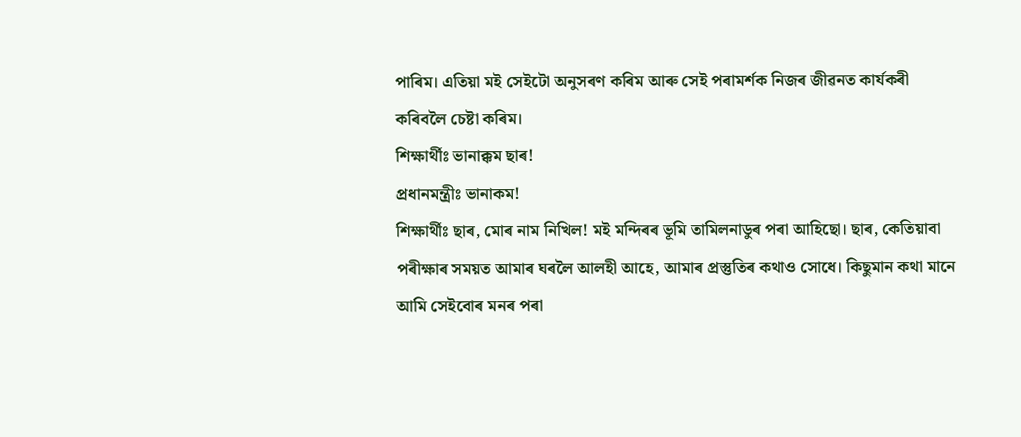পাৰিম। এতিয়া মই সেইটো অনুসৰণ কৰিম আৰু সেই পৰামৰ্শক নিজৰ জীৱনত কাৰ্যকৰী কৰিবলৈ চেষ্টা কৰিম।
শিক্ষাৰ্থীঃ ভানাক্কম ছাৰ!
প্ৰধানমন্ত্ৰীঃ ভানাকম!
শিক্ষাৰ্থীঃ ছাৰ, মোৰ নাম নিখিল! মই মন্দিৰৰ ভূমি তামিলনাডুৰ পৰা আহিছো। ছাৰ, কেতিয়াবা পৰীক্ষাৰ সময়ত আমাৰ ঘৰলৈ আলহী আহে, আমাৰ প্ৰস্তুতিৰ কথাও সোধে। কিছুমান কথা মানে আমি সেইবোৰ মনৰ পৰা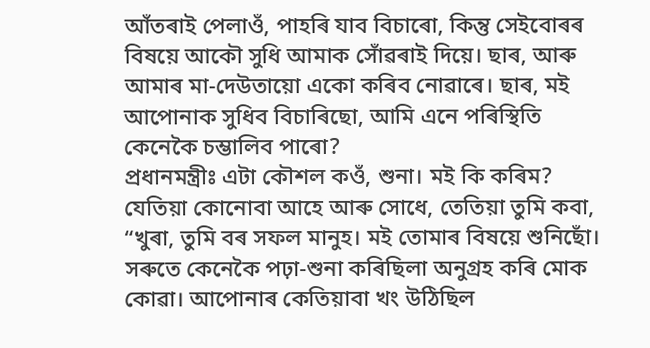আঁতৰাই পেলাওঁ, পাহৰি যাব বিচাৰো, কিন্তু সেইবোৰৰ বিষয়ে আকৌ সুধি আমাক সোঁৱৰাই দিয়ে। ছাৰ, আৰু আমাৰ মা-দেউতায়ো একো কৰিব নোৱাৰে। ছাৰ, মই আপোনাক সুধিব বিচাৰিছো, আমি এনে পৰিস্থিতি কেনেকৈ চম্ভালিব পাৰো?
প্ৰধানমন্ত্ৰীঃ এটা কৌশল কওঁ, শুনা। মই কি কৰিম? যেতিয়া কোনোবা আহে আৰু সোধে, তেতিয়া তুমি কবা, “খুৰা, তুমি বৰ সফল মানুহ। মই তোমাৰ বিষয়ে শুনিছোঁ। সৰুতে কেনেকৈ পঢ়া-শুনা কৰিছিলা অনুগ্ৰহ কৰি মোক কোৱা। আপোনাৰ কেতিয়াবা খং উঠিছিল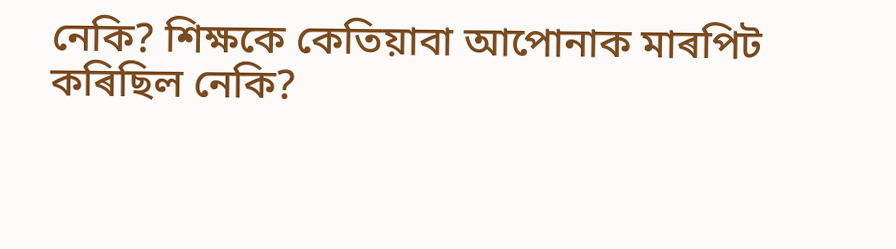নেকি? শিক্ষকে কেতিয়াবা আপোনাক মাৰপিট কৰিছিল নেকি?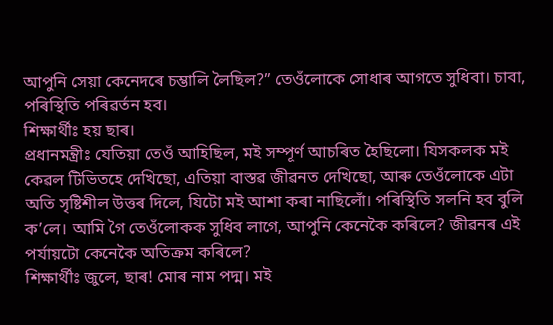আপুনি সেয়া কেনেদৰে চম্ভালি লৈছিল?” তেওঁলোকে সোধাৰ আগতে সুধিবা। চাবা, পৰিস্থিতি পৰিৱৰ্তন হব।
শিক্ষাৰ্থীঃ হয় ছাৰ।
প্ৰধানমন্ত্ৰীঃ যেতিয়া তেওঁ আহিছিল, মই সম্পূৰ্ণ আচৰিত হৈছিলো। যিসকলক মই কেৱল টিভিতহে দেখিছো, এতিয়া বাস্তৱ জীৱনত দেখিছো, আৰু তেওঁলোকে এটা অতি সৃষ্টিশীল উত্তৰ দিলে, যিটো মই আশা কৰা নাছিলোঁ। পৰিস্থিতি সলনি হব বুলি ক’লে। আমি গৈ তেওঁলোকক সুধিব লাগে, আপুনি কেনেকৈ কৰিলে? জীৱনৰ এই পৰ্যায়টো কেনেকৈ অতিক্ৰম কৰিলে?
শিক্ষাৰ্থীঃ জুলে, ছাৰ! মোৰ নাম পদ্ম। মই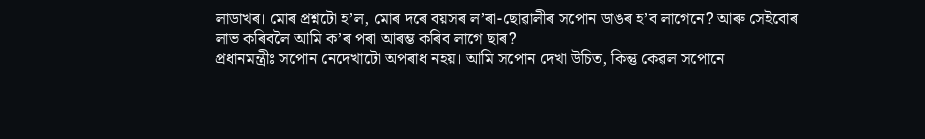লাডাখৰ। মোৰ প্ৰশ্নটো হ’ল, মোৰ দৰে বয়সৰ ল’ৰা-ছোৱালীৰ সপোন ডাঙৰ হ’ব লাগেনে? আৰু সেইবোৰ লাভ কৰিবলৈ আমি ক’ৰ পৰা আৰম্ভ কৰিব লাগে ছাৰ?
প্ৰধানমন্ত্ৰীঃ সপোন নেদেখাটো অপৰাধ নহয়। আমি সপোন দেখা উচিত, কিন্তু কেৱল সপোনে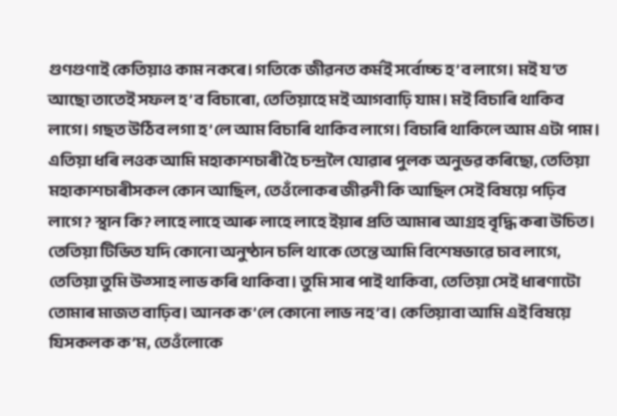গুণগুণাই কেতিয়াও কাম নকৰে। গতিকে জীৱনত কৰ্মই সৰ্বোচ্চ হ’ব লাগে। মই য’ত আছো তাতেই সফল হ’ব বিচাৰো, তেতিয়াহে মই আগবাঢ়ি যাম। মই বিচাৰি থাকিব লাগে। গছত উঠিব লগা হ’লে আম বিচাৰি থাকিব লাগে। বিচাৰি থাকিলে আম এটা পাম। এতিয়া ধৰি লওক আমি মহাকাশচাৰী হৈ চন্দ্ৰলৈ যোৱাৰ পুলক অনুভৱ কৰিছো, তেতিয়া মহাকাশচাৰীসকল কোন আছিল, তেওঁলোকৰ জীৱনী কি আছিল সেই বিষয়ে পঢ়িব লাগে? স্থান কি? লাহে লাহে আৰু লাহে লাহে ইয়াৰ প্ৰতি আমাৰ আগ্ৰহ বৃদ্ধি কৰা উচিত। তেতিয়া টিভিত যদি কোনো অনুষ্ঠান চলি থাকে তেন্তে আমি বিশেষভাৱে চাব লাগে, তেতিয়া তুমি উত্সাহ লাভ কৰি থাকিবা। তুমি সাৰ পাই থাকিবা, তেতিয়া সেই ধাৰণাটো তোমাৰ মাজত বাঢ়িব। আনক ক’লে কোনো লাভ নহ’ব। কেতিয়াবা আমি এই বিষয়ে যিসকলক ক’ম, তেওঁলোকে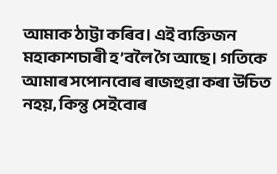আমাক ঠাট্টা কৰিব। এই ব্যক্তিজন মহাকাশচাৰী হ’বলৈ গৈ আছে। গতিকে আমাৰ সপোনবোৰ ৰাজহুৱা কৰা উচিত নহয়, কিন্তু সেইবোৰ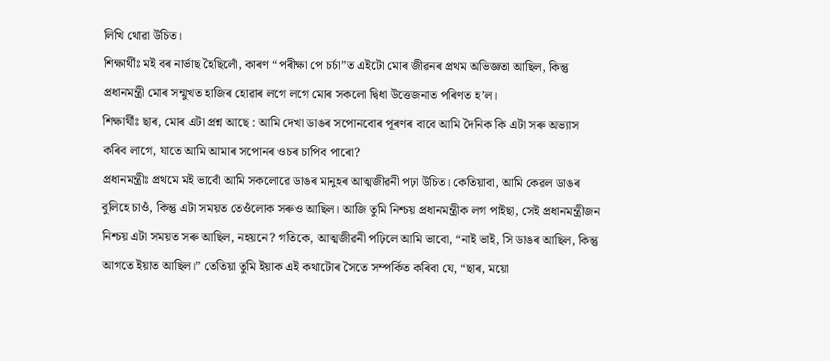লিখি থোৱা উচিত।
শিক্ষাৰ্থীঃ মই বৰ নাৰ্ভাছ হৈছিলোঁ, কাৰণ “পৰীক্ষা পে চৰ্চা”ত এইটো মোৰ জীৱনৰ প্ৰথম অভিজ্ঞতা আছিল, কিন্তু প্ৰধানমন্ত্ৰী মোৰ সন্মুখত হাজিৰ হোৱাৰ লগে লগে মোৰ সকলো দ্বিধা উত্তেজনাত পৰিণত হ’ল।
শিক্ষাৰ্থীঃ ছাৰ, মোৰ এটা প্ৰশ্ন আছে : আমি দেখা ডাঙৰ সপোনবোৰ পূৰণৰ বাবে আমি দৈনিক কি এটা সৰু অভ্যাস কৰিব লাগে, যাতে আমি আমাৰ সপোনৰ ওচৰ চাপিব পাৰো?
প্ৰধানমন্ত্ৰীঃ প্ৰথমে মই ভাবোঁ আমি সকলোৱে ডাঙৰ মানুহৰ আত্মজীৱনী পঢ়া উচিত। কেতিয়াবা, আমি কেৱল ডাঙৰ বুলিহে চাওঁ, কিন্তু এটা সময়ত তেওঁলোক সৰুও আছিল। আজি তুমি নিশ্চয় প্ৰধানমন্ত্ৰীক লগ পাইছা, সেই প্ৰধানমন্ত্ৰীজন নিশ্চয় এটা সময়ত সৰু আছিল, নহয়নে? গতিকে, আত্মজীৱনী পঢ়িলে আমি ভাবো, “নাই ভাই, সি ডাঙৰ আছিল, কিন্তু আগতে ইয়াত আছিল।” তেতিয়া তুমি ইয়াক এই কথাটোৰ সৈতে সম্পৰ্কিত কৰিবা যে, “ছাৰ, ময়ো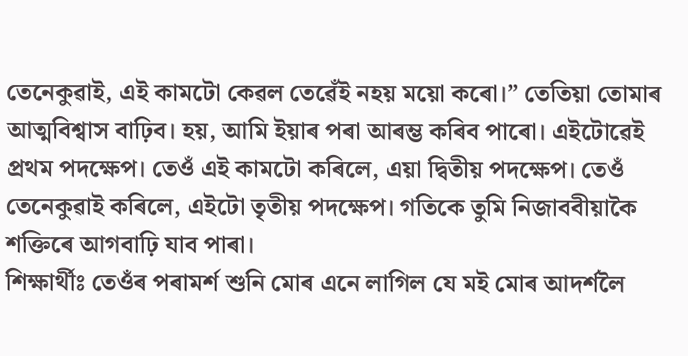তেনেকুৱাই, এই কামটো কেৱল তেৱেঁই নহয় ময়ো কৰো।” তেতিয়া তোমাৰ আত্মবিশ্বাস বাঢ়িব। হয়, আমি ইয়াৰ পৰা আৰম্ভ কৰিব পাৰো। এইটোৱেই প্ৰথম পদক্ষেপ। তেওঁ এই কামটো কৰিলে, এয়া দ্বিতীয় পদক্ষেপ। তেওঁ তেনেকুৱাই কৰিলে, এইটো তৃতীয় পদক্ষেপ। গতিকে তুমি নিজাববীয়াকৈ শক্তিৰে আগবাঢ়ি যাব পাৰা।
শিক্ষাৰ্থীঃ তেওঁৰ পৰামৰ্শ শুনি মোৰ এনে লাগিল যে মই মোৰ আদৰ্শলৈ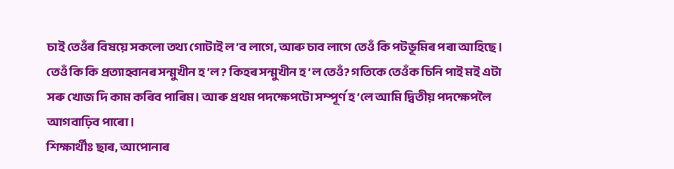চাই তেওঁৰ বিষয়ে সকলো তথ্য গোটাই ল’ব লাগে, আৰু চাব লাগে তেওঁ কি পটভূমিৰ পৰা আহিছে। তেওঁ কি কি প্ৰত্যাহ্বানৰ সন্মুখীন হ’ল? কিহৰ সন্মুখীন হ’ল তেওঁ? গতিকে তেওঁক চিনি পাই মই এটা সৰু খোজ দি কাম কৰিব পাৰিম। আৰু প্ৰথম পদক্ষেপটো সম্পূৰ্ণ হ’লে আমি দ্বিতীয় পদক্ষেপলৈ আগবাঢ়িব পাৰো।
শিক্ষাৰ্থীঃ ছাৰ, আপোনাৰ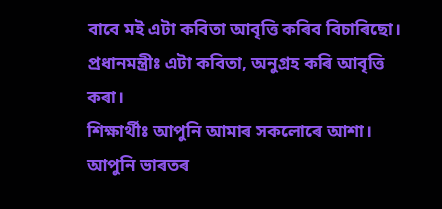বাবে মই এটা কবিতা আবৃত্তি কৰিব বিচাৰিছো।
প্ৰধানমন্ত্ৰীঃ এটা কবিতা, অনুগ্ৰহ কৰি আবৃত্তি কৰা।
শিক্ষাৰ্থীঃ আপুনি আমাৰ সকলোৰে আশা। আপুনি ভাৰতৰ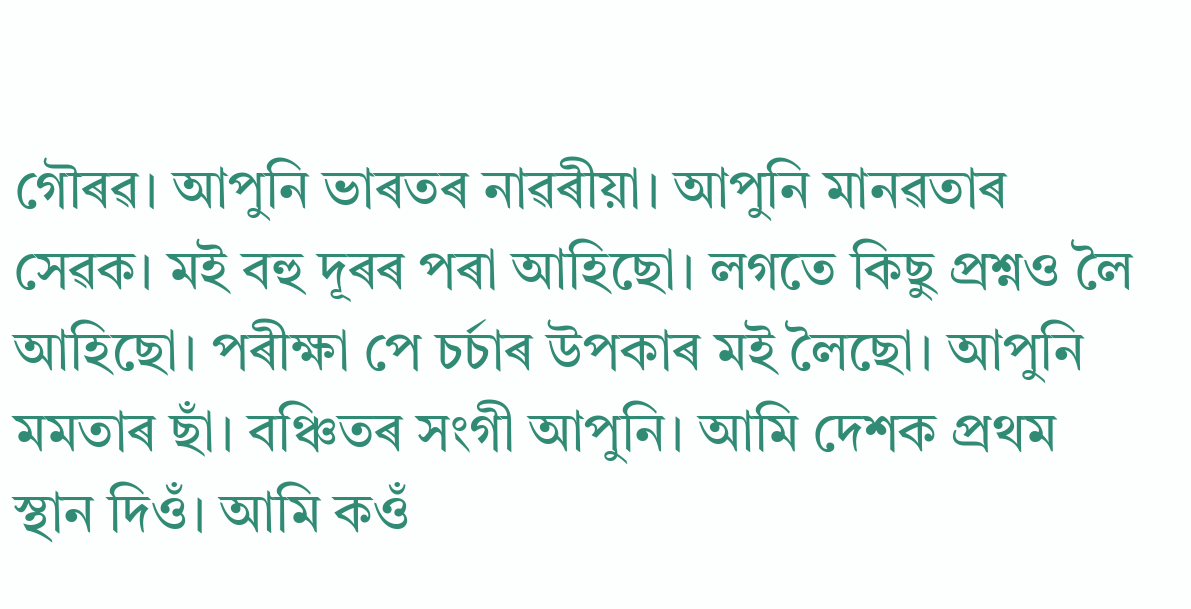গৌৰৱ। আপুনি ভাৰতৰ নাৱৰীয়া। আপুনি মানৱতাৰ সেৱক। মই বহু দূৰৰ পৰা আহিছো। লগতে কিছু প্ৰশ্নও লৈ আহিছো। পৰীক্ষা পে চৰ্চাৰ উপকাৰ মই লৈছো। আপুনি মমতাৰ ছাঁ। বঞ্চিতৰ সংগী আপুনি। আমি দেশক প্ৰথম স্থান দিওঁ। আমি কওঁ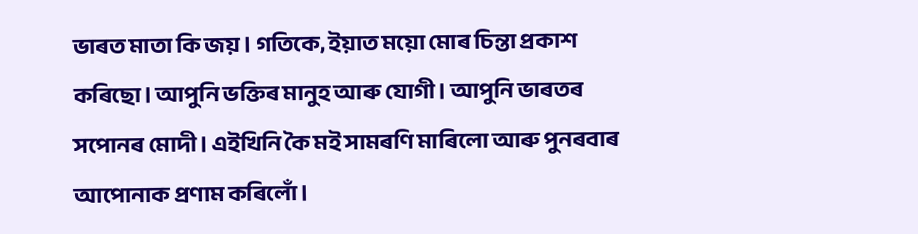ভাৰত মাতা কি জয়। গতিকে, ইয়াত ময়ো মোৰ চিন্তা প্ৰকাশ কৰিছো। আপুনি ভক্তিৰ মানুহ আৰু যোগী। আপুনি ভাৰতৰ সপোনৰ মোদী। এইখিনি কৈ মই সামৰণি মাৰিলো আৰু পুনৰবাৰ আপোনাক প্ৰণাম কৰিলোঁ।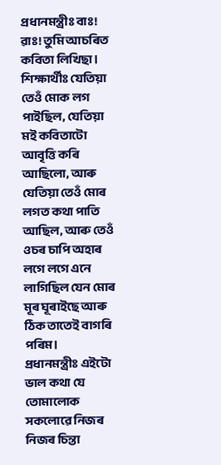প্ৰধানমন্ত্ৰীঃ বাঃ! ৱাঃ! তুমি আচৰিত কবিতা লিখিছা।
শিক্ষাৰ্থীঃ যেতিয়া তেওঁ মোক লগ পাইছিল, যেতিয়া মই কবিতাটো আবৃত্তি কৰি আছিলো, আৰু যেতিয়া তেওঁ মোৰ লগত কথা পাতি আছিল, আৰু তেওঁ ওচৰ চাপি অহাৰ লগে লগে এনে লাগিছিল যেন মোৰ মূৰ ঘূৰাইছে আৰু ঠিক তাতেই বাগৰি পৰিম।
প্ৰধানমন্ত্ৰীঃ এইটো ভাল কথা যে তোমালোক সকলোৱে নিজৰ নিজৰ চিন্তা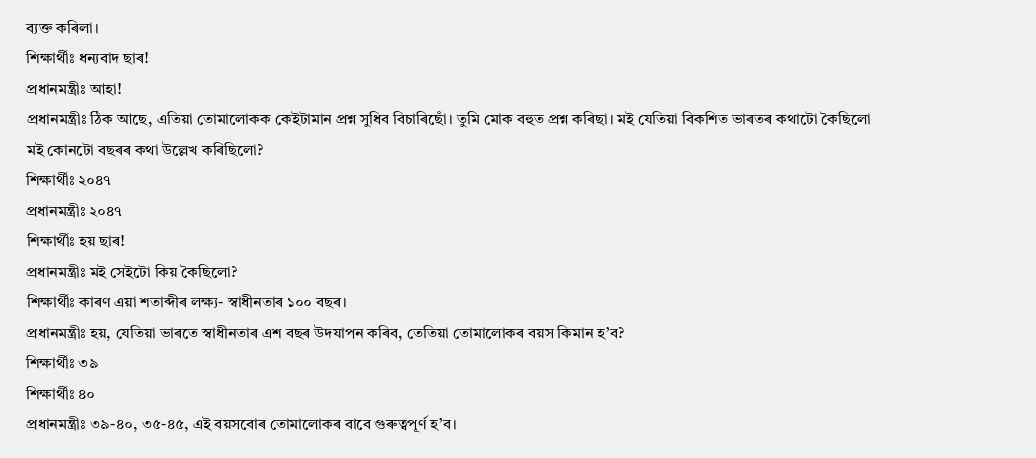ব্যক্ত কৰিলা।
শিক্ষাৰ্থীঃ ধন্যবাদ ছাৰ!
প্ৰধানমন্ত্ৰীঃ আহা!
প্ৰধানমন্ত্ৰীঃ ঠিক আছে, এতিয়া তোমালোকক কেইটামান প্ৰশ্ন সুধিব বিচাৰিছোঁ। তুমি মোক বহুত প্ৰশ্ন কৰিছা। মই যেতিয়া বিকশিত ভাৰতৰ কথাটো কৈছিলো মই কোনটো বছৰৰ কথা উল্লেখ কৰিছিলো?
শিক্ষাৰ্থীঃ ২০৪৭
প্ৰধানমন্ত্ৰীঃ ২০৪৭
শিক্ষাৰ্থীঃ হয় ছাৰ!
প্ৰধানমন্ত্ৰীঃ মই সেইটো কিয় কৈছিলো?
শিক্ষাৰ্থীঃ কাৰণ এয়া শতাব্দীৰ লক্ষ্য- স্বাধীনতাৰ ১০০ বছৰ।
প্ৰধানমন্ত্ৰীঃ হয়, যেতিয়া ভাৰতে স্বাধীনতাৰ এশ বছৰ উদযাপন কৰিব, তেতিয়া তোমালোকৰ বয়স কিমান হ’ব?
শিক্ষাৰ্থীঃ ৩৯
শিক্ষাৰ্থীঃ ৪০
প্ৰধানমন্ত্ৰীঃ ৩৯-৪০, ৩৫-৪৫, এই বয়সবোৰ তোমালোকৰ বাবে গুৰুত্বপূৰ্ণ হ’ব।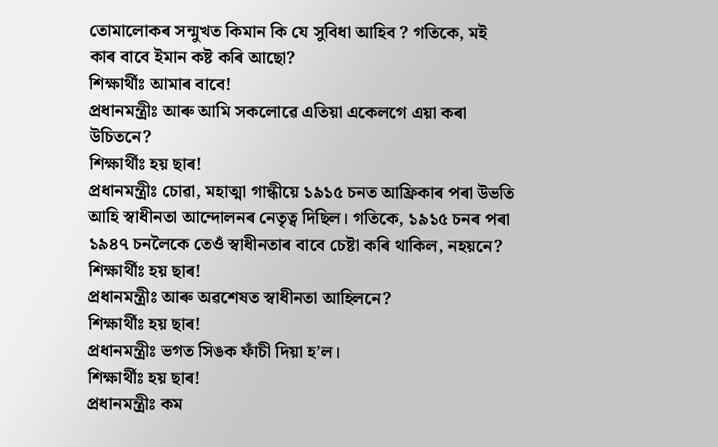তোমালোকৰ সন্মুখত কিমান কি যে সুবিধা আহিব ? গতিকে, মই কাৰ বাবে ইমান কষ্ট কৰি আছো?
শিক্ষাৰ্থীঃ আমাৰ বাবে!
প্ৰধানমন্ত্ৰীঃ আৰু আমি সকলোৱে এতিয়া একেলগে এয়া কৰা উচিতনে?
শিক্ষাৰ্থীঃ হয় ছাৰ!
প্ৰধানমন্ত্ৰীঃ চোৱা, মহাত্মা গান্ধীয়ে ১৯১৫ চনত আফ্ৰিকাৰ পৰা উভতি আহি স্বাধীনতা আন্দোলনৰ নেতৃত্ব দিছিল। গতিকে, ১৯১৫ চনৰ পৰা ১৯৪৭ চনলৈকে তেওঁ স্বাধীনতাৰ বাবে চেষ্টা কৰি থাকিল, নহয়নে?
শিক্ষাৰ্থীঃ হয় ছাৰ!
প্ৰধানমন্ত্ৰীঃ আৰু অৱশেষত স্বাধীনতা আহিলনে?
শিক্ষাৰ্থীঃ হয় ছাৰ!
প্ৰধানমন্ত্ৰীঃ ভগত সিঙক ফাঁচী দিয়া হ’ল।
শিক্ষাৰ্থীঃ হয় ছাৰ!
প্ৰধানমন্ত্ৰীঃ কম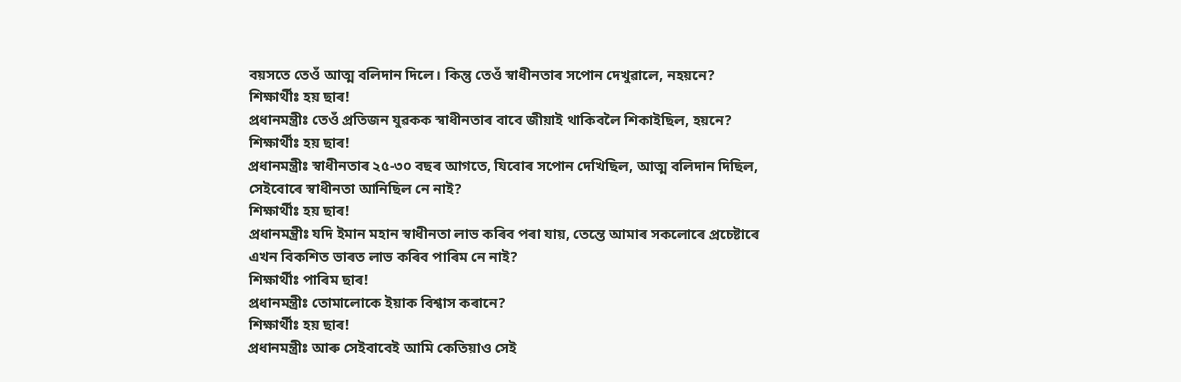বয়সতে তেওঁ আত্ম বলিদান দিলে। কিন্তু তেওঁ স্বাধীনতাৰ সপোন দেখুৱালে, নহয়নে?
শিক্ষাৰ্থীঃ হয় ছাৰ!
প্ৰধানমন্ত্ৰীঃ তেওঁ প্ৰতিজন যুৱকক স্বাধীনতাৰ বাবে জীয়াই থাকিবলৈ শিকাইছিল, হয়নে?
শিক্ষাৰ্থীঃ হয় ছাৰ!
প্ৰধানমন্ত্ৰীঃ স্বাধীনতাৰ ২৫-৩০ বছৰ আগতে, যিবোৰ সপোন দেখিছিল, আত্ম বলিদান দিছিল, সেইবোৰে স্বাধীনতা আনিছিল নে নাই?
শিক্ষাৰ্থীঃ হয় ছাৰ!
প্ৰধানমন্ত্ৰীঃ যদি ইমান মহান স্বাধীনতা লাভ কৰিব পৰা যায়, তেন্তে আমাৰ সকলোৰে প্ৰচেষ্টাৰে এখন বিকশিত ভাৰত লাভ কৰিব পাৰিম নে নাই?
শিক্ষাৰ্থীঃ পাৰিম ছাৰ!
প্ৰধানমন্ত্ৰীঃ তোমালোকে ইয়াক বিশ্বাস কৰানে?
শিক্ষাৰ্থীঃ হয় ছাৰ!
প্ৰধানমন্ত্ৰীঃ আৰু সেইবাবেই আমি কেতিয়াও সেই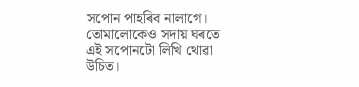সপোন পাহৰিব নালাগে। তোমালোকেও সদায় ঘৰতে এই সপোনটো লিখি থোৱা উচিত।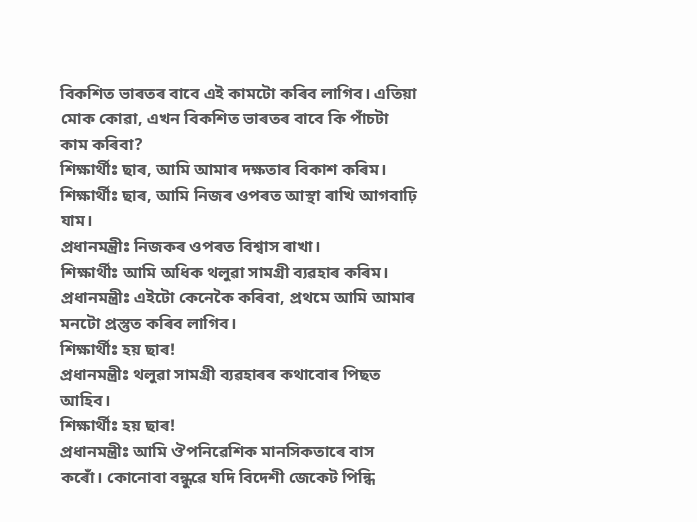বিকশিত ভাৰতৰ বাবে এই কামটো কৰিব লাগিব। এতিয়া মোক কোৱা, এখন বিকশিত ভাৰতৰ বাবে কি পাঁচটা কাম কৰিবা?
শিক্ষাৰ্থীঃ ছাৰ, আমি আমাৰ দক্ষতাৰ বিকাশ কৰিম।
শিক্ষাৰ্থীঃ ছাৰ, আমি নিজৰ ওপৰত আস্থা ৰাখি আগবাঢ়ি যাম।
প্ৰধানমন্ত্ৰীঃ নিজকৰ ওপৰত বিশ্বাস ৰাখা।
শিক্ষাৰ্থীঃ আমি অধিক থলুৱা সামগ্ৰী ব্যৱহাৰ কৰিম।
প্ৰধানমন্ত্ৰীঃ এইটো কেনেকৈ কৰিবা, প্ৰথমে আমি আমাৰ মনটো প্ৰস্তুত কৰিব লাগিব।
শিক্ষাৰ্থীঃ হয় ছাৰ!
প্ৰধানমন্ত্ৰীঃ থলুৱা সামগ্ৰী ব্যৱহাৰৰ কথাবোৰ পিছত আহিব।
শিক্ষাৰ্থীঃ হয় ছাৰ!
প্ৰধানমন্ত্ৰীঃ আমি ঔপনিৱেশিক মানসিকতাৰে বাস কৰোঁ। কোনোবা বন্ধুৱে যদি বিদেশী জেকেট পিন্ধি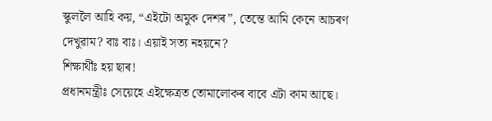স্কুললৈ আহি কয়, “এইটো অমুক দেশৰ”, তেন্তে আমি কেনে আচৰণ দেখুৱাম? বাঃ বাঃ। এয়াই সত্য নহয়নে?
শিক্ষাৰ্থীঃ হয় ছাৰ!
প্ৰধানমন্ত্ৰীঃ সেয়েহে এইক্ষেত্ৰত তোমালোকৰ বাবে এটা কাম আছে।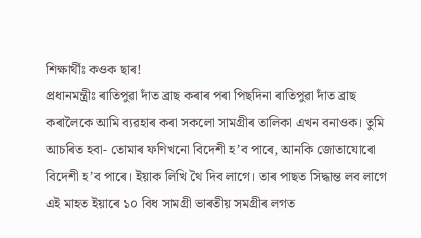শিক্ষাৰ্থীঃ কওক ছাৰ!
প্ৰধানমন্ত্ৰীঃ ৰাতিপুৱা দাঁত ব্ৰাছ কৰাৰ পৰা পিছদিনা ৰাতিপুৱা দাঁত ব্ৰাছ কৰালৈকে আমি ব্যৱহাৰ কৰা সকলো সামগ্ৰীৰ তালিকা এখন বনাওক। তুমি আচৰিত হবা- তোমাৰ ফণিখনো বিদেশী হ’ব পাৰে, আনকি জোতাযোৰো বিদেশী হ’ব পাৰে। ইয়াক লিখি থৈ দিব লাগে। তাৰ পাছত সিদ্ধান্ত লব লাগে এই মাহত ইয়াৰে ১০ বিধ সামগ্ৰী ভাৰতীয় সমগ্ৰীৰ লগত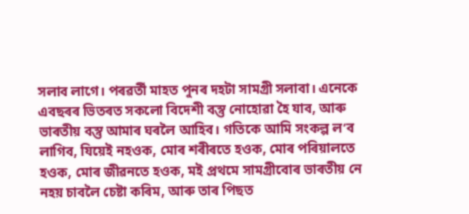সলাব লাগে। পৰৱৰ্তী মাহত পুনৰ দহটা সামগ্ৰী সলাবা। এনেকে এবছৰৰ ভিতৰত সকলো বিদেশী বস্তু নোহোৱা হৈ যাব, আৰু ভাৰতীয় বস্তু আমাৰ ঘৰলৈ আহিব। গতিকে আমি সংকল্প ল’ব লাগিব, যিয়েই নহওক, মোৰ শৰীৰতে হওক, মোৰ পৰিয়ালতে হওক, মোৰ জীৱনতে হওক, মই প্ৰথমে সামগ্ৰীবোৰ ভাৰতীয় নে নহয় চাবলৈ চেষ্টা কৰিম, আৰু তাৰ পিছত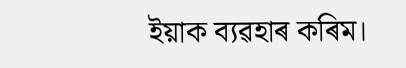ইয়াক ব্যৱহাৰ কৰিম।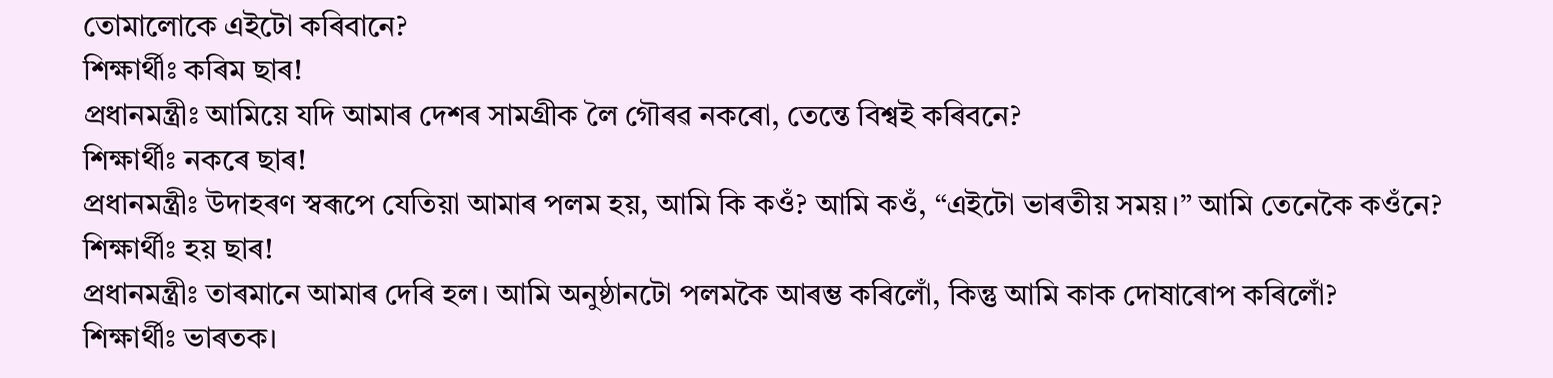তোমালোকে এইটো কৰিবানে?
শিক্ষাৰ্থীঃ কৰিম ছাৰ!
প্ৰধানমন্ত্ৰীঃ আমিয়ে যদি আমাৰ দেশৰ সামগ্ৰীক লৈ গৌৰৱ নকৰো, তেন্তে বিশ্বই কৰিবনে?
শিক্ষাৰ্থীঃ নকৰে ছাৰ!
প্ৰধানমন্ত্ৰীঃ উদাহৰণ স্বৰূপে যেতিয়া আমাৰ পলম হয়, আমি কি কওঁ? আমি কওঁ, “এইটো ভাৰতীয় সময়।” আমি তেনেকৈ কওঁনে?
শিক্ষাৰ্থীঃ হয় ছাৰ!
প্ৰধানমন্ত্ৰীঃ তাৰমানে আমাৰ দেৰি হল। আমি অনুষ্ঠানটো পলমকৈ আৰম্ভ কৰিলোঁ, কিন্তু আমি কাক দোষাৰোপ কৰিলোঁ?
শিক্ষাৰ্থীঃ ভাৰতক।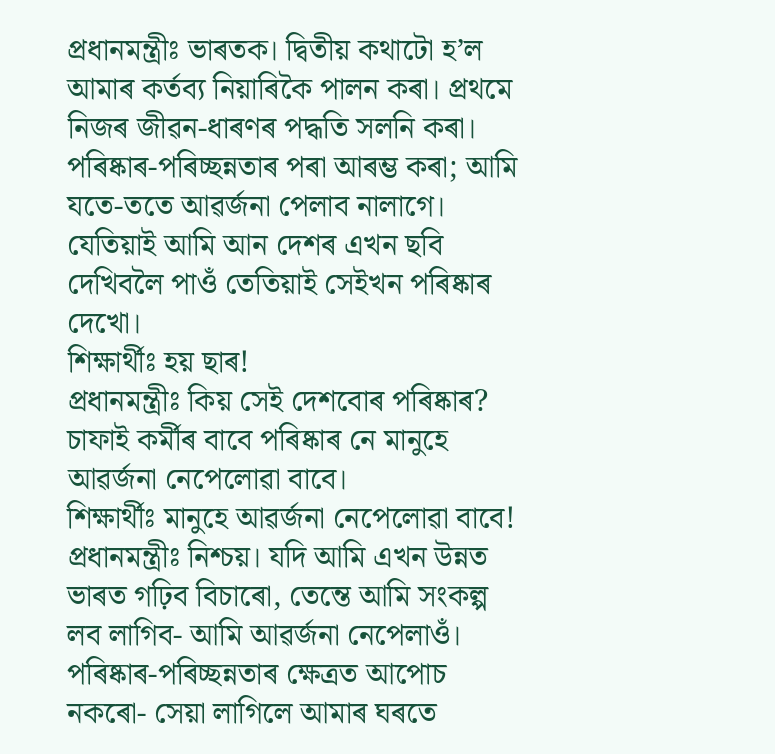প্ৰধানমন্ত্ৰীঃ ভাৰতক। দ্বিতীয় কথাটো হ’ল আমাৰ কৰ্তব্য নিয়াৰিকৈ পালন কৰা। প্ৰথমে নিজৰ জীৱন-ধাৰণৰ পদ্ধতি সলনি কৰা। পৰিষ্কাৰ-পৰিচ্ছন্নতাৰ পৰা আৰম্ভ কৰা; আমি যতে-ততে আৱৰ্জনা পেলাব নালাগে। যেতিয়াই আমি আন দেশৰ এখন ছবি দেখিবলৈ পাওঁ তেতিয়াই সেইখন পৰিষ্কাৰ দেখো।
শিক্ষাৰ্থীঃ হয় ছাৰ!
প্ৰধানমন্ত্ৰীঃ কিয় সেই দেশবোৰ পৰিষ্কাৰ? চাফাই কৰ্মীৰ বাবে পৰিষ্কাৰ নে মানুহে আৱৰ্জনা নেপেলোৱা বাবে।
শিক্ষাৰ্থীঃ মানুহে আৱৰ্জনা নেপেলোৱা বাবে!
প্ৰধানমন্ত্ৰীঃ নিশ্চয়। যদি আমি এখন উন্নত ভাৰত গঢ়িব বিচাৰো, তেন্তে আমি সংকল্প লব লাগিব- আমি আৱৰ্জনা নেপেলাওঁ। পৰিষ্কাৰ-পৰিচ্ছন্নতাৰ ক্ষেত্ৰত আপোচ নকৰো- সেয়া লাগিলে আমাৰ ঘৰতে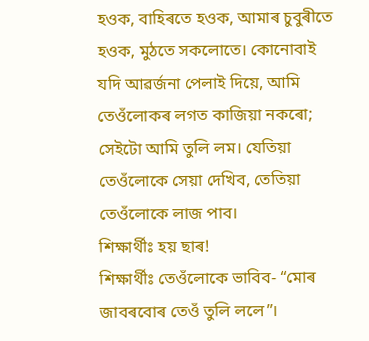হওক, বাহিৰতে হওক, আমাৰ চুবুৰীতে হওক, মুঠতে সকলোতে। কোনোবাই যদি আৱৰ্জনা পেলাই দিয়ে, আমি তেওঁলোকৰ লগত কাজিয়া নকৰো; সেইটো আমি তুলি লম। যেতিয়া তেওঁলোকে সেয়া দেখিব, তেতিয়া তেওঁলোকে লাজ পাব।
শিক্ষাৰ্থীঃ হয় ছাৰ!
শিক্ষাৰ্থীঃ তেওঁলোকে ভাবিব- “মোৰ জাবৰবোৰ তেওঁ তুলি ললে”।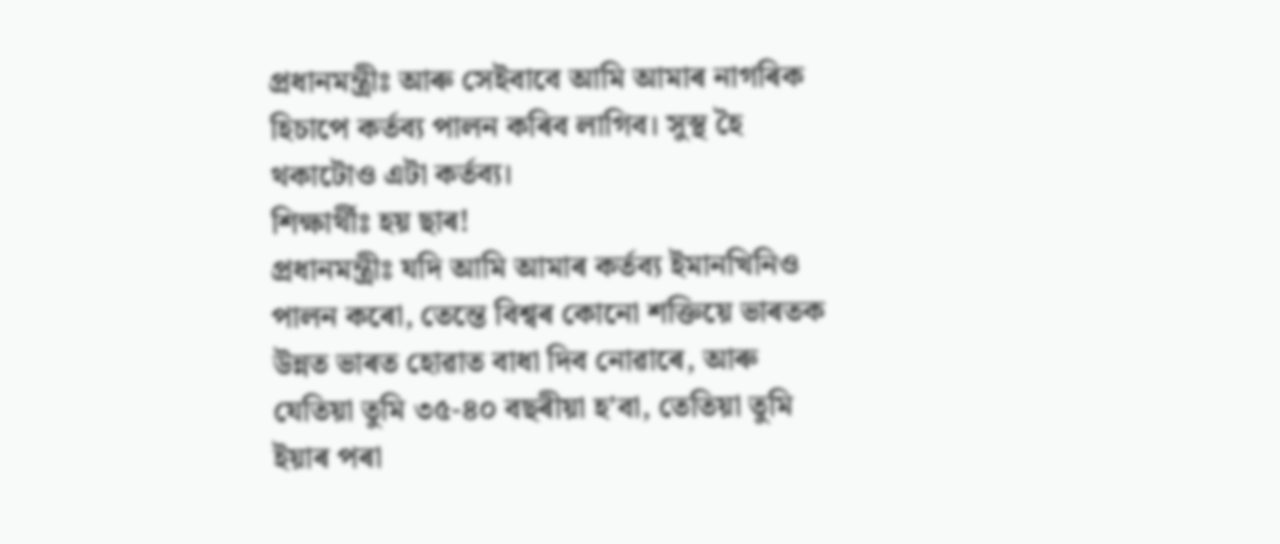প্ৰধানমন্ত্ৰীঃ আৰু সেইবাবে আমি আমাৰ নাগৰিক হিচাপে কৰ্তব্য পালন কৰিব লাগিব। সুস্থ হৈ থকাটোও এটা কৰ্তব্য।
শিক্ষাৰ্থীঃ হয় ছাৰ!
প্ৰধানমন্ত্ৰীঃ যদি আমি আমাৰ কৰ্তব্য ইমানখিনিও পালন কৰো, তেন্তে বিশ্বৰ কোনো শক্তিয়ে ভাৰতক উন্নত ভাৰত হোৱাত বাধা দিব নোৱাৰে, আৰু যেতিয়া তুমি ৩৫-৪০ বছৰীয়া হ’বা, তেতিয়া তুমি ইয়াৰ পৰা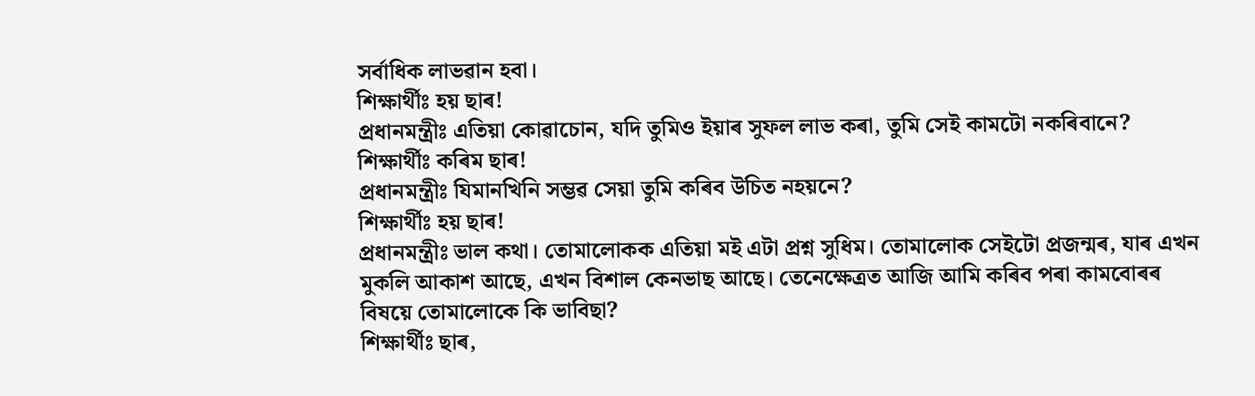সৰ্বাধিক লাভৱান হবা।
শিক্ষাৰ্থীঃ হয় ছাৰ!
প্ৰধানমন্ত্ৰীঃ এতিয়া কোৱাচোন, যদি তুমিও ইয়াৰ সুফল লাভ কৰা, তুমি সেই কামটো নকৰিবানে?
শিক্ষাৰ্থীঃ কৰিম ছাৰ!
প্ৰধানমন্ত্ৰীঃ যিমানখিনি সম্ভৱ সেয়া তুমি কৰিব উচিত নহয়নে?
শিক্ষাৰ্থীঃ হয় ছাৰ!
প্ৰধানমন্ত্ৰীঃ ভাল কথা। তোমালোকক এতিয়া মই এটা প্ৰশ্ন সুধিম। তোমালোক সেইটো প্ৰজন্মৰ, যাৰ এখন মুকলি আকাশ আছে, এখন বিশাল কেনভাছ আছে। তেনেক্ষেত্ৰত আজি আমি কৰিব পৰা কামবোৰৰ বিষয়ে তোমালোকে কি ভাবিছা?
শিক্ষাৰ্থীঃ ছাৰ,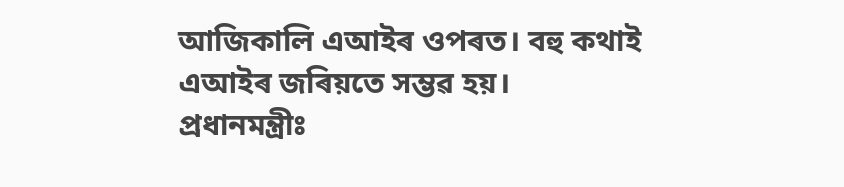আজিকালি এআইৰ ওপৰত। বহু কথাই এআইৰ জৰিয়তে সম্ভৱ হয়।
প্ৰধানমন্ত্ৰীঃ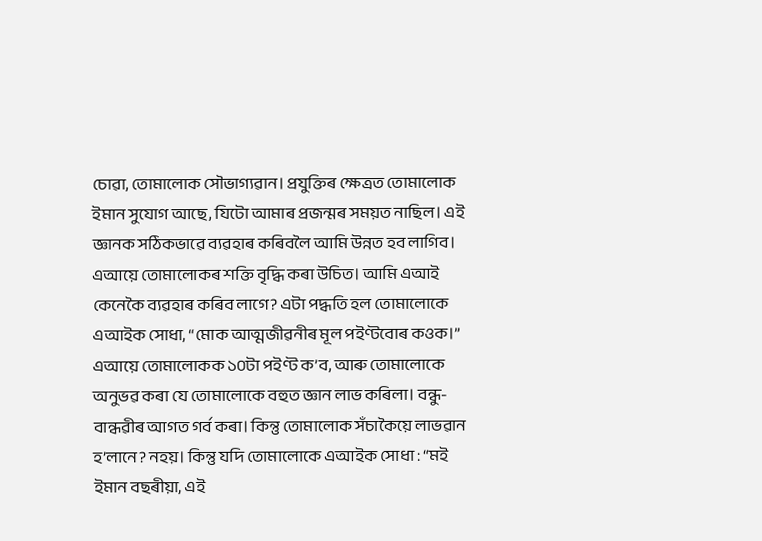চোৱা, তোমালোক সৌভাগ্যৱান। প্ৰযুক্তিৰ ক্ষেত্ৰত তোমালোক ইমান সুযোগ আছে, যিটো আমাৰ প্ৰজন্মৰ সময়ত নাছিল। এই জ্ঞানক সঠিকভাৱে ব্যৱহাৰ কৰিবলৈ আমি উন্নত হব লাগিব। এআয়ে তোমালোকৰ শক্তি বৃদ্ধি কৰা উচিত। আমি এআই কেনেকৈ ব্যৱহাৰ কৰিব লাগে? এটা পদ্ধতি হল তোমালোকে এআইক সোধা, “মোক আত্মজীৱনীৰ মূল পইণ্টবোৰ কওক।” এআয়ে তোমালোকক ১০টা পইণ্ট ক’ব, আৰু তোমালোকে অনুভৱ কৰা যে তোমালোকে বহুত জ্ঞান লাভ কৰিলা। বন্ধু-বান্ধৱীৰ আগত গৰ্ব কৰা। কিন্তু তোমালোক সঁচাকৈয়ে লাভৱান হ’লানে? নহয়। কিন্তু যদি তোমালোকে এআইক সোধা : “মই ইমান বছৰীয়া, এই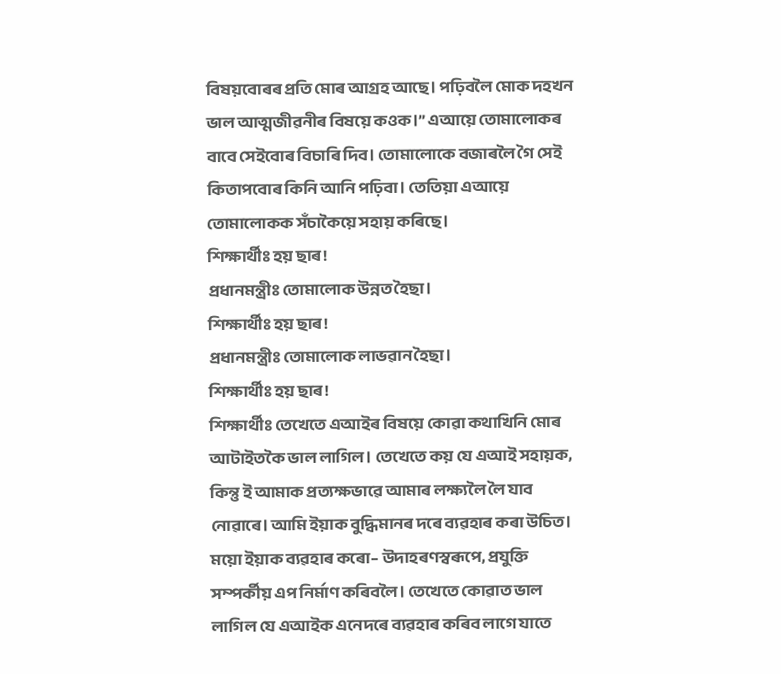বিষয়বোৰৰ প্ৰতি মোৰ আগ্ৰহ আছে। পঢ়িবলৈ মোক দহখন ভাল আত্মজীৱনীৰ বিষয়ে কওক।” এআয়ে তোমালোকৰ বাবে সেইবোৰ বিচাৰি দিব। তোমালোকে বজাৰলৈ গৈ সেই কিতাপবোৰ কিনি আনি পঢ়িবা। তেতিয়া এআয়ে তোমালোকক সঁচাকৈয়ে সহায় কৰিছে।
শিক্ষাৰ্থীঃ হয় ছাৰ!
প্ৰধানমন্ত্ৰীঃ তোমালোক উন্নত হৈছা।
শিক্ষাৰ্থীঃ হয় ছাৰ!
প্ৰধানমন্ত্ৰীঃ তোমালোক লাভৱান হৈছা।
শিক্ষাৰ্থীঃ হয় ছাৰ!
শিক্ষাৰ্থীঃ তেখেতে এআইৰ বিষয়ে কোৱা কথাখিনি মোৰ আটাইতকৈ ভাল লাগিল। তেখেতে কয় যে এআই সহায়ক, কিন্তু ই আমাক প্ৰত্যক্ষভাৱে আমাৰ লক্ষ্যলৈ লৈ যাব নোৱাৰে। আমি ইয়াক বুদ্ধিমানৰ দৰে ব্যৱহাৰ কৰা উচিত। ময়ো ইয়াক ব্যৱহাৰ কৰো– উদাহৰণস্বৰূপে, প্ৰযুক্তি সম্পৰ্কীয় এপ নিৰ্মাণ কৰিবলৈ। তেখেতে কোৱাত ভাল লাগিল যে এআইক এনেদৰে ব্যৱহাৰ কৰিব লাগে যাতে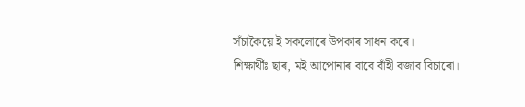সঁচাকৈয়ে ই সকলোৰে উপকাৰ সাধন কৰে।
শিক্ষাৰ্থীঃ ছাৰ, মই আপোনাৰ বাবে বাঁহী বজাব বিচাৰো।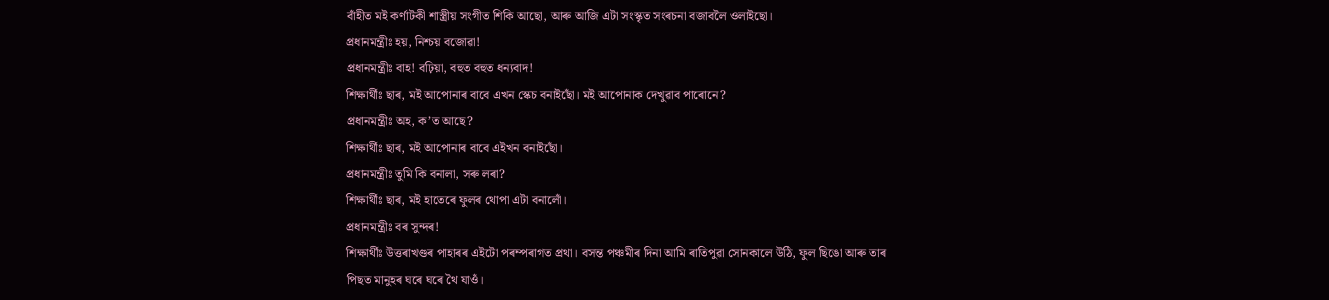বাঁহীত মই কৰ্ণাটকী শাস্ত্ৰীয় সংগীত শিকি আছো, আৰু আজি এটা সংস্কৃত সংৰচনা বজাবলৈ ওলাইছো।
প্ৰধানমন্ত্ৰীঃ হয়, নিশ্চয় বজোৱা!
প্ৰধানমন্ত্ৰীঃ বাহ! বঢ়িয়া, বহুত বহুত ধন্যবাদ!
শিক্ষাৰ্থীঃ ছাৰ, মই আপোনাৰ বাবে এখন স্কেচ বনাইছোঁ। মই আপোনাক দেখুৱাব পাৰোনে?
প্ৰধানমন্ত্ৰীঃ অহ, ক’ত আছে?
শিক্ষাৰ্থীঃ ছাৰ, মই আপোনাৰ বাবে এইখন বনাইছোঁ।
প্ৰধানমন্ত্ৰীঃ তুমি কি বনালা, সৰু লৰা?
শিক্ষাৰ্থীঃ ছাৰ, মই হাতেৰে ফুলৰ থোপা এটা বনালোঁ।
প্ৰধানমন্ত্ৰীঃ বৰ সুন্দৰ!
শিক্ষাৰ্থীঃ উত্তৰাখণ্ডৰ পাহাৰৰ এইটো পৰম্পৰাগত প্ৰথা। বসন্ত পঞ্চমীৰ দিনা আমি ৰাতিপুৱা সোনকালে উঠি, ফুল ছিঙো আৰু তাৰ পিছত মানুহৰ ঘৰে ঘৰে থৈ যাওঁ।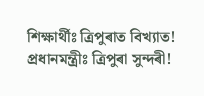শিক্ষাৰ্থীঃ ত্ৰিপুৰাত বিখ্যাত!
প্ৰধানমন্ত্ৰীঃ ত্ৰিপুৰা সুন্দৰী!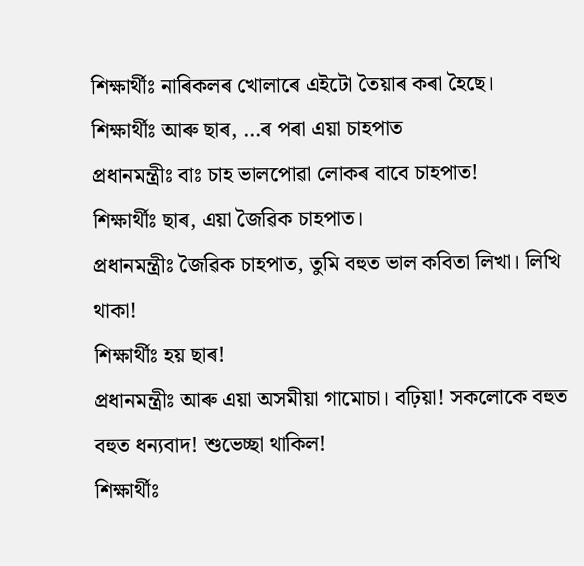শিক্ষাৰ্থীঃ নাৰিকলৰ খোলাৰে এইটো তৈয়াৰ কৰা হৈছে।
শিক্ষাৰ্থীঃ আৰু ছাৰ, …ৰ পৰা এয়া চাহপাত
প্ৰধানমন্ত্ৰীঃ বাঃ চাহ ভালপোৱা লোকৰ বাবে চাহপাত!
শিক্ষাৰ্থীঃ ছাৰ, এয়া জৈৱিক চাহপাত।
প্ৰধানমন্ত্ৰীঃ জৈৱিক চাহপাত, তুমি বহুত ভাল কবিতা লিখা। লিখি থাকা!
শিক্ষাৰ্থীঃ হয় ছাৰ!
প্ৰধানমন্ত্ৰীঃ আৰু এয়া অসমীয়া গামোচা। বঢ়িয়া! সকলোকে বহুত বহুত ধন্যবাদ! শুভেচ্ছা থাকিল!
শিক্ষাৰ্থীঃ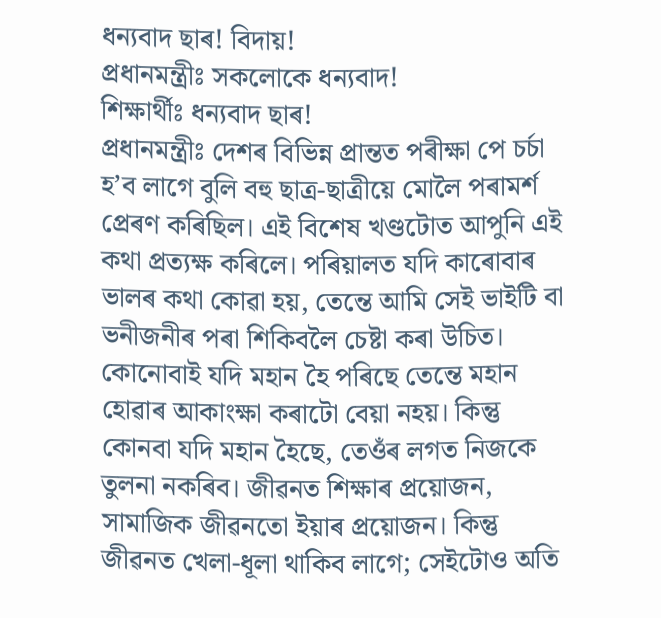ধন্যবাদ ছাৰ! বিদায়!
প্ৰধানমন্ত্ৰীঃ সকলোকে ধন্যবাদ!
শিক্ষাৰ্থীঃ ধন্যবাদ ছাৰ!
প্ৰধানমন্ত্ৰীঃ দেশৰ বিভিন্ন প্ৰান্তত পৰীক্ষা পে চৰ্চা হ’ব লাগে বুলি বহু ছাত্ৰ-ছাত্ৰীয়ে মোলৈ পৰামৰ্শ প্ৰেৰণ কৰিছিল। এই বিশেষ খণ্ডটোত আপুনি এই কথা প্ৰত্যক্ষ কৰিলে। পৰিয়ালত যদি কাৰোবাৰ ভালৰ কথা কোৱা হয়, তেন্তে আমি সেই ভাইটি বা ভনীজনীৰ পৰা শিকিবলৈ চেষ্টা কৰা উচিত। কোনোবাই যদি মহান হৈ পৰিছে তেন্তে মহান হোৱাৰ আকাংক্ষা কৰাটো বেয়া নহয়। কিন্তু কোনবা যদি মহান হৈছে, তেওঁৰ লগত নিজকে তুলনা নকৰিব। জীৱনত শিক্ষাৰ প্ৰয়োজন, সামাজিক জীৱনতো ইয়াৰ প্ৰয়োজন। কিন্তু জীৱনত খেলা-ধূলা থাকিব লাগে; সেইটোও অতি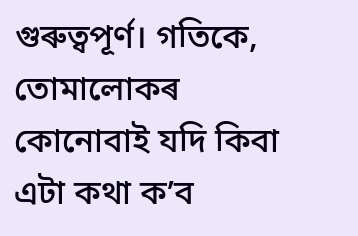গুৰুত্বপূৰ্ণ। গতিকে, তোমালোকৰ কোনোবাই যদি কিবা এটা কথা ক’ব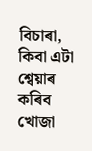বিচাৰা, কিবা এটা শ্বেয়াৰ কৰিব খোজা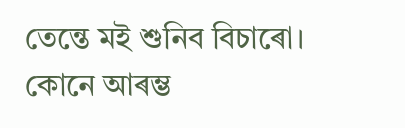তেন্তে মই শুনিব বিচাৰো। কোনে আৰম্ভ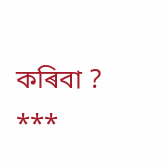কৰিবা ?
***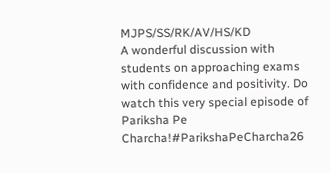MJPS/SS/RK/AV/HS/KD
A wonderful discussion with students on approaching exams with confidence and positivity. Do watch this very special episode of Pariksha Pe Charcha!#ParikshaPeCharcha26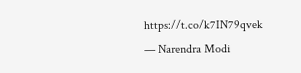https://t.co/k7IN79qvek
— Narendra Modi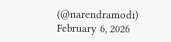(@narendramodi) February 6, 2026